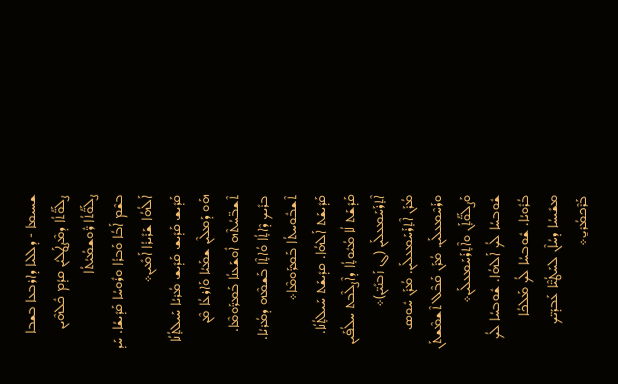ܫܚܝܡܐ - ܕܠܠܝܐ ܕܐܪܒܥܐ ܒܫܒܐ
ܨܠܰܘ̈ܳܬܳܐ ܕܡܶܨܛܰܠܝܳܢ ܩܕܳܡ ܟܽܠܗܶܝܢ ܨܠܰܘ̈ܳܬܳܐ ܪ̈ܽܘܫܡܳܝܳܬܳܐ
ܒܫܶܡ ܐܰܒܳܐ ܘܰܒܪܳܐ ܘܪܽܘܚܳܐ ܩܰܕܺܝܫܳܐ. ܚܰܕ ܐܰܠܳܗܳܐ ܫܰܪܺܝܪܳܐ ܐܰܡܺܝܢ܀
ܩܰܕܺܝܫ ܩܰܕܺܝܫ ܩܰܕܺܝܫ ܡܳܪܝܳܐ ܚܰܝܠܬ̣ܳܢܳܐ ܗܰܘ ܕܰܡܠܶܝܢ ܫܡܰܝܳܐ ܘܰܐܪܥܳܐ ܡܶܢ ܬܶܫܒ̈ܚܳܬܶܗ ܐܽܘܫܰܥܢܳܐ ܒܰܡܪ̈ܰܘܡܶܐ. ܒܪܺܝܟ ܕܶܐܬ̣ܳܐ ܘܳܐܬ̣ܶܐ ܒܰܫܡܶܗ ܕܡܳܪܝܳܐ. ܬܶܫܒܽܘܚܬܳܐ ܒܰܡܪ̈ܰܘܡܶܐ܀
ܩܰܕܺܝܫܰܬ ܐܰܠܗܳܐ. ܩܕܺܝܫܰܬ ܚܰܝܠܬ̣ܳܢܳܐ. ܩܰܕܺܫܰܬ ܠܳܐ ܡܳܝܽܘܬ̣ܳܐ ܕܐܶܨܠܶܒܬ ܚܠܳܦܰܝܢ ܐܶܬ̣ܪܰܚܰܡܥܠܰܝܢ (ܓ ܙܰܒܢܺܝ̈ܢ)܀
ܡܳܪܰܢ ܐܶܬ̣ܪܰܚܰܡܥܠܰܝܢ. ܡܳܪܰܢ ܚܽܘܣ ܘܪܰܚܶܡܥܠܰܝܢ. ܡܳܪܰܢ ܩܰܒܶܠ ܬܶܫܡܶܫܬܰܢ ܘܰܨܠܰܘ̈ܳܬ̣ܰܢ ܘܐܶܬ̣ܪܰܚܰܡܥܠܰܝܢ܀
ܫܽܘܒܚܳܐ ܠܳܟ ܐܰܠܗܳܐ. ܫܽܘܒܚܳܐ ܠܳܟ ܒܳܪܽܘܝܳܐ. ܫܽܘܒܚܳܐ ܠܳܟ ܡܰܠܟܳܐ ܡܫܺܝܚܳܐ ܕܚܳܐܶܢ ܠܚܰܛܳܝ̈ܶܐ ܥܰܒܕܰܝ̈ܟ ܒܰܪܶܟܡܳܪܝ̱܀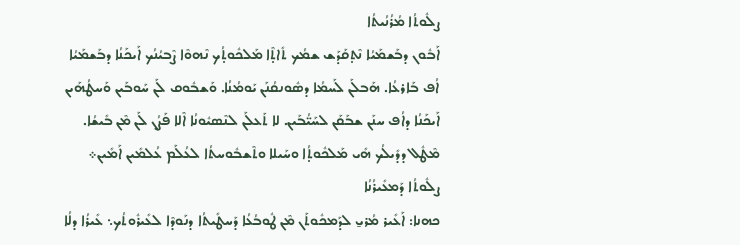ܨܠܽܘܬܳܐ ܡܳܪܳܢܳܝܬܳܐ
ܐܰܒܽܘܢ ܕܒܰܫܡܰܝܳܐ ܢܶܬ̣ܩܰܕܰܫ ܫܡܳܟ ܬܺܐܬ̣ܶܐ ܡܰܠܟܽܘܬ̣ܳܟ ܢܶܗܘܶܐ ܨܶܒܝܳܢܳܟ ܐܰܝܟܰܢܳܐ ܕܒܰܫܡܰܝܳܐ ܐܳܦ ܒܰܐܪܥܳܐ. ܗܰܒܠܰܢ ܠܰܚܡܳܐ ܕܣܽܘܢܩܳܢܰܢ ܝܰܘܡܳܢܳܐ. ܘܰܫܒܽܘܩ ܠܰܢ ܚܰܘܒܰܝܢ ܘܰܚܛܳܗܰܝܢ ܐܰܝܟܰܢܳܐ ܕܐܳܦ ܚܢܰܢ ܫܒܰܩܰܢ ܠܚܰܝ̈ܳܒܰܝܢ. ܠܐ ܬܰܥܠܰܢ ܠܢܶܣܝܽܘܢܳܐ ܐܶܠܐ ܦܰܨܳܢ ܠܰܢ ܡܶܢ ܒܺܝܫܳܐ. ܡܶܛܽܠ ܕܕܺܝܠܳܟ ܗܺܝ ܡܰܠܟܽܘܬ̣ܳܐ ܘܚܰܝܠܐ ܘܬܶܫܒܽܘܚܬܳܐ ܠܥܳܠܰܡ ܥܳܠܡܺܝܢ ܐܰܡܺܝܢ܀
ܨܠܽܘܬܳܐ ܕܰܡܥܺܝܪܳܢܳܐ
ܟܗܢܐ: ܐܰܥܺܝܪ ܡܳܪܝ̱ ܠܕܰܡܟܽܘܬܰܢ ܡܶܢ ܛܽܘܒܳܥܳܐ ܕܰܚܛܺܝܬܳܐ ܕܢܰܘܕܶܐ ܠܥܺܝܪܽܘܬܳܟ܆ ܥܺܝܪܳܐ ܕܠܳܐ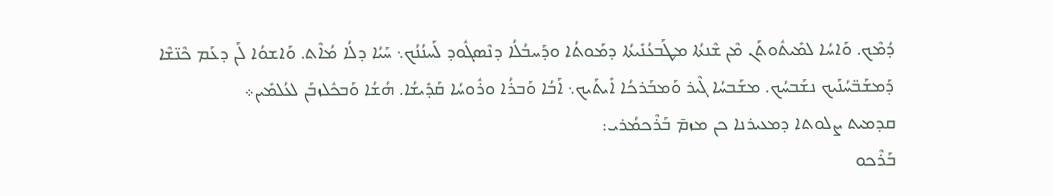ܕܳܡܶܟ. ܘܰܐܚܳܐ ܠܡܺܝܬܽܘܬܰܢ ܡܶܢ ܫܶܢܬܳܐ ܡܛܰܒܥܳܢܺܝܬܳܐ ܕܡܰܘܬܳܐ ܘܕܰܚܒܳܠܳܐ ܕܢܶܣܓܽܘܕ ܠܰܚܢܳܢܳܟ܆ ܚܰܝܳܐ ܕܠܳܐ ܡܳܐܶܬ. ܘܰܐܫܘܳܐ ܠܰܢ ܕܥܰܡ ܟܶܢ̈ܫܶܐ ܕܰܡܫܰܒ̈ܚܳܢܰܝܟ ܢܫܰܒܚܳܟ. ܡܫܰܒܚܳܐ ܓܶܝܪ ܘܰܡܒܰܪܟܳܐ ܐܺܝܬܰܝܟ܆ ܐܰܒܳܐ ܘܰܒܪܳܐ ܘܪܽܘܚܳܐ ܩܰܕܺܝܫܳܐ. ܗܳܫܳܐ ܘܰܒܟܽܠܙܒܰܢ ܠܥܳܠܡܺܝܢ܀
ܩܕܡܝܬ ܨܠܘܬܐ ܕܡܥܝܪܢܐ ܟܢ ܡܙܡ̄ ܒܰܪܶܟܡܳܪܝ:
ܒܰܪܶܟܘ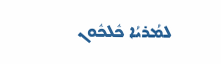ܠܡܳܪܝܳܐ ܟܽܠܟܽܘܢ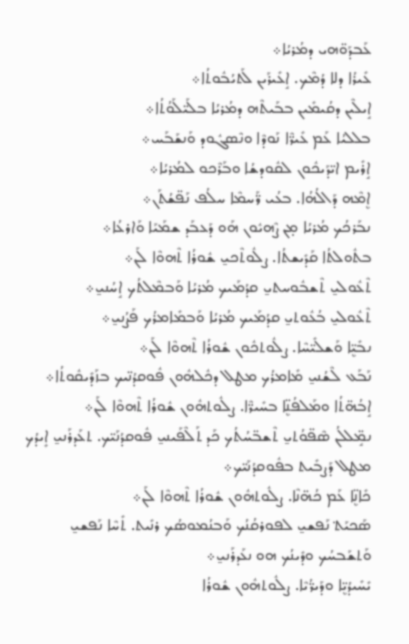ܥܰܒܕܰܘ̈ܗܝ ܕܡܳܪܝܳܐ܀
ܥܺܝܪܳܐ ܕܠܐ ܕܳܡܶܟ. ܐܱܥܺܝܪܰܝܢ ܠܰܬܝܳܒܽܘܬܳܐ܀
ܐܱܝܠܶܝܢ ܕܩܳܝܡܺܝܢ ܒܒܰܝܬܶܗ ܕܡܳܪܝܳܐ ܒܠܰܝ̈ܠܰܘܳܬܳܐ܀
ܒܠܠܝܳܐ ܥܰܡ ܥܺܝܪ̈ܶܐ ܢܰܘܕܶܐ ܘܢܶܣܓܽܘܕ ܘܰܢܫܰܒܰܚ܀
ܐܱܪܺܝܡ ܐܝ̈ܕܰܝܟܽܘܢ ܠܩܽܘܕܫܳܐ ܘܒܰܪܶܟܘ ܠܡܳܪܝܳܐ܀
ܐܷܡܶܗ ܕܰܐܠܳܗܳܐ. ܒܥܳܝ ܪ̈ܰܚܡܶܐ ܚܠܳܦ ܢܰܦ̈ܫܳܬܰܢ܀
ܢܒܰܪܟܳܟ ܡܳܪܝܳܐ ܡ̣ܢ ܨܶܗܝܽܘܢ ܗܰܘ ܕܰܥܒܰܕ ܫܡܰܝܰܐ ܘܰܐܪܥܳܐ܀
ܒܬܽܘܠܬܳܐ ܩܰܕܺܝܫܬܳܐ. ܨܠܽܘܬܶܟܝ̱ ܫܽܘܪܳܐ ܬܶܗܘܶܐ ܠܰܢ܀
ܬܶܥܽܘܠܝ̱ ܬܶܫܒܽܘܚܬܝ̱ ܩܕܳܡܰܝܟ ܡܳܪܝܳܐ ܘܰܒܡܶܠܬܳܟ ܐܱܚܳܢܝ̱܀
ܬܶܥܽܘܠܝ̱ ܒܳܥܽܘܬܝ̱ ܩܕܳܡܰܝܟ ܡܳܪܝܳܐ ܘܰܒܡܺܐܡܪܳܟ ܦܰܨܳܢܝ̱܀
ܢܒܺܝܷ̈ܐ ܘܰܫܠܺܝ̈ܚܶܐ. ܨܠܽܘܬܟܽܘܢ ܫܽܘܪܳܐ ܬܶܗܘܶܐ ܠܰܢ܀
ܢܰܒܰܥ ܠܶܫܳܢܝ̱ ܡܺܐܡܪܳܟ ܡܛܠ ܕܟܽܠܗܽܘܢ ܦܽܘܩܕܳܢ̈ܝܟ ܒܙܰܕܺܝܩܽܘܬܳܐ܀
ܐܱܒܳܗ̈ܬܳܐ ܘܡܰܠܦܳܢܷ̈ܐ ܒܚܺܝܪ̈ܶܐ. ܨܠܽܘܬܗܽܘܢ ܫܽܘܪܳܐ ܬܶܗܘܶܐ ܠܰܢ܀
ܢܡܱ̈ܠܠܳܢ ܣܶܦ̈ܘܳܬܝ̱ ܬܶܫܒ̈ܚܳܬܳܟ ܟܰܕ ܬܰܠܶܦܰܝܢܝ̱ ܦܽܘܩܕܳܢܰܝ̈ܟ. ܬܥܰܕܪܰܢܝ̱ ܐܻܝܕܳܟ ܡܛܠ ܕܰܨܒܺܝܬ ܒܦܽܘܩܕܳܢܰܝ̈ܟ܀
ܟܺܐܢܷ̈ܐ ܥܰܡ ܟܳܗ̈ܢܶܐ. ܨܠܽܘܬܗܽܘܢ ܫܽܘܪܳܐ ܬܶܗܘܶܐ ܠܰܢ܀
ܣܰܟܝܰܬ݀ ܢܰܦܫܝ̱ ܠܦܘܪܩܳܢܳܟ ܘܰܒܢܳܡܘܣܳܟ ܪܢܺܝܬ. ܬܺܚܶܐ ܢܰܦܫܝ̱ ܘܰܬܫܰܒܚܳܟ ܘܕܺܝܢܳܟ ܗܘ ܢܥܰܕܪܰܢܝ̱܀
ܝܺܚܺܝܕܳܝܷ̈ܐ ܘܕܰܝܪ̈ܳܝܶܐ. ܨܠܽܘܬܗܽܘܢ ܫܽܘܪܳܐ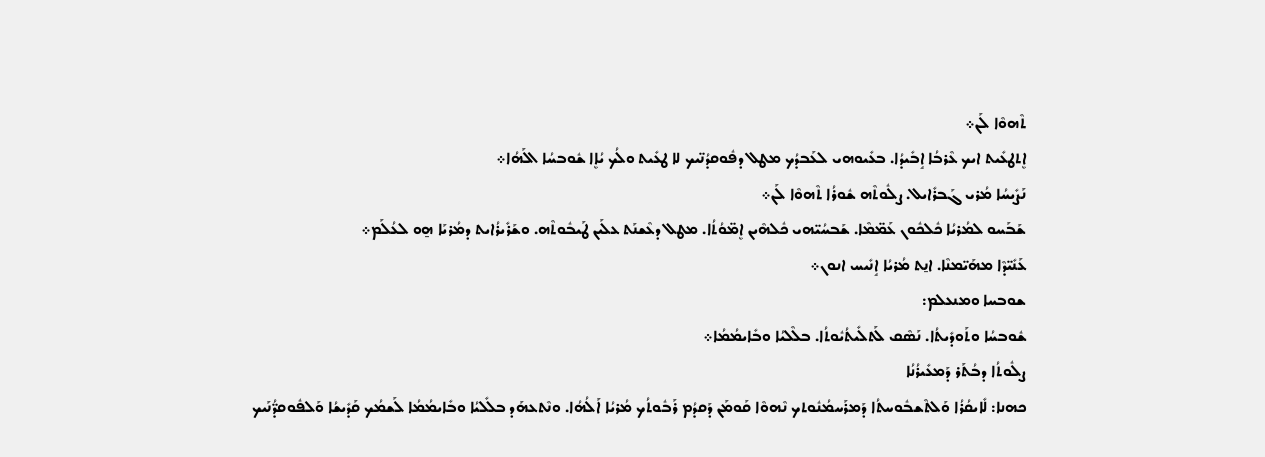ܬܶܗܘܶܐ ܠܰܢ܀
ܐܷܬܛܥܺܝܬ ܐܝܟ ܥܶܪܒܳܐ ܐܱܒܺܝܕܳܐ. ܒܥܺܝܘܗܝ ܠܥܰܒܕܳܟ ܡܛܠ ܕܦܽܘܩܕܳܢ̈ܝܟ ܠܐ ܛܥܺܝܬ ܘܠܳܟ ܝܳܐܷܐ ܫܽܘܒܚܳܐ ܐܠܰܗܳܐ܀
ܢܰܨܺܝܚܳܐ ܡܳܪܝ ܓܰܒܪܺܐܝܠ. ܨܠܽܘܬܶܗ ܫܽܘܪܳܐ ܬܶܗܘܶܐ ܠܰܢ܀
ܫܰܒܰܚܘ ܠܡܳܪܝܳܐ ܟܽܠܟܽܘܢ ܥܰܡ̈ܡܶܐ. ܫܰܒܚܳܝ̈ܗܝ ܟܽܠܗܶܝܢ ܐܷܡ̈ܘܳܬܳܐ. ܡܛܠ ܕܥܶܫܢܰܬ ܥܠܰܝܢ ܛܰܝܒܽܘܬܶܗ. ܘܫܰܪܺܝܪܳܐܝܬ ܕܡܳܪܝܰܐ ܗ̱ܘ ܠܥܳܠܰܡ܀
ܥܰܢܺܝ̈ܕܶܐ ܡܗܰܝ̈ܡܢܶܐ. ܐܢ̱ܬ ܡܳܪܝܳܐ ܐܱܢܺܝܚ ܐܢܘܢ܀
ܫܘܒܚܐ ܘܡܢܥܠܡ:
ܫܽܘܒܚܳܐ ܘܬܰܘܕܺܝܬܳܐ. ܢܰܣܶܩ ܠܰܬܠܺܝܬܳܝܽܘܬܳܐ. ܒܠܶܠܝܳܐ ܘܒܺܐܝܡܳܡܳܐ܀
ܨܠܽܘܬܳܐ ܕܒܳܬܰܪ ܕܰܡܥܺܝܪܳܢܳܐ
ܟܗܢܐ: ܠܺܐܝܩܳܪܳܐ ܘܰܠܬܶܫܒܽܘܚܬܳܐ ܕܰܡܪܰܚܡܳܢܽܘܬܟ ܢܶܗܘܶܐ ܩܰܘܡܰܢ ܕܰܩܕܳܡ ܪܰܒܽܘܬܳܟ ܡܳܪܝܳܐ ܐܰܠܳܗܳܐ. ܘܢܶܬܥܗܰܕ ܒܠܺܠܝܳܐ ܘܒܺܐܝܡܳܡܳܐ ܠܰܫܡܳܟ ܩܰܕܺܝܫܳܐ ܘܰܠܦܽܘܩܕ̈ܳܢܰܝܟ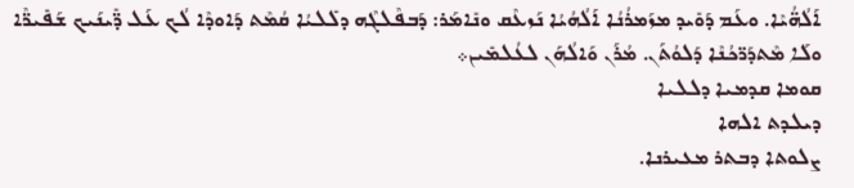ܐܰܠܳܗ̈ܳܝܶܐ. ܘܥܰܡ ܕܰܘܺܝܕ ܡܙܰܡܪܳܢܳܐ ܐܰܠܳܗܳܝܳܐ ܢܰܙܥܶܩ ܘܢܺܐܡܰܪ: ܕܰܒܦܶܠܓܶܗ ܕܠܺܠܝܳܐ ܩܳܡܶܬ ܕܰܐܘܕܶܐ ܠܳܟ ܥܰܠ ܕ̈ܺܝܢܰܝܟ ܫܰܦܺܝܪ̈ܶܐ ܘܠܰܐ ܡܶܬܕܰܪ̈ܟܳܢܶܐ ܕܰܠܘܳܬܰܢ. ܡܳܪܰܢ ܘܰܐܠܳܗܰܢ ܠܥܳܠܡܺܝܢ܀
ܩܘܡܐ ܩܕܡܝܐ ܕܠܠܝܐ
ܕܝܠܕܬ ܐܠܗܐ
ܨܠܘܬܐ ܕܒܬܪ ܡܥܝܪܢܐ.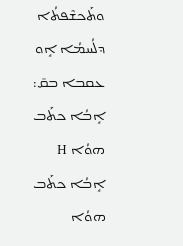ܘܬܰܟܫܶܦܬܳܐ ܕܠܳܚܡܳܐ ܐܱܘ ܥܩܒܐ ܒܩ̄: ܐܱܒܳܐ ܟܬܰܒ ܗܘܳܐ H
ܐܱܒܳܐ ܟܬܰܒ ܗܘܳܐ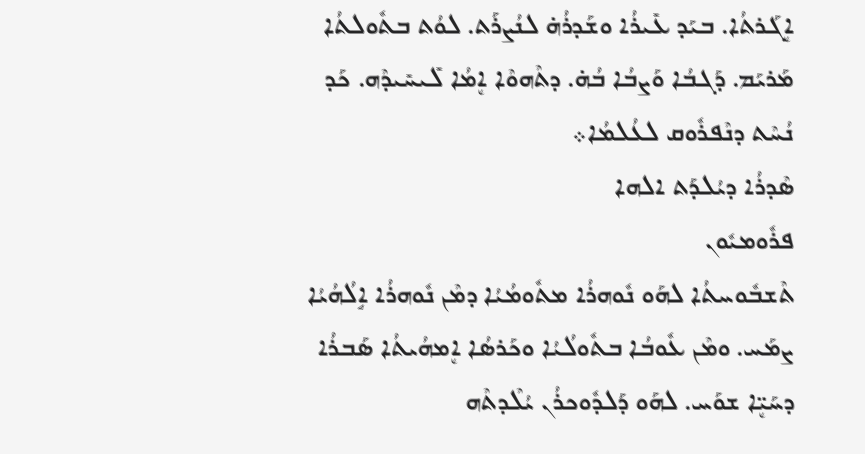ܐܷܓܰܪܬܳܐ. ܒܝܰܕ ܥܺܝܪܳܐ ܘܫܰܕܪܳܗ̇ ܠܢܳܨܪܰܬ. ܠܘܳܬ ܒܬܽܘܠܬܳܐ ܡܰܪܝܰܡ. ܕܰܓܒܳܐ ܘܰܨܒܳܐ ܒܳܗ̇. ܕܬܶܗܘܶܐ ܐܷܡܳܐ ܠܺܝܚܺܝܕܶܗ. ܟܰܕ ܢܳܚܶܬ ܕܢܶܦܪܽܘܩ ܠܥܳܠܡܳܐ܀
ܣܶܕܪܳܐ ܕܝܳܠܕܰܬ ܐܠܗܐ
ܦܪܽܘܡܝܽܘܢ
ܬܶܫܒܽܘܚܬܳܐ ܠܗܰܘ ܢܽܘܗܪܳܐ ܡܬܽܘܡܳܝܳܐ ܕܡܶܢ ܢܽܘܗܪܳܐ ܐܱܠܳܗܳܝܳܐ ܨܡܰܚ. ܘܡܶܢ ܥܽܘܒܳܐ ܒܬܽܘܠܳܝܳܐ ܘܟܰܪܣܳܐ ܐܷܡܗܳܝܬܳܐ ܣܰܒܪܳܐ ܕܚܰܝܷ̈ܐ ܫܘܰܚ. ܠܗܰܘ ܕܰܠܕܽܘܟܪܳܢ ܝܳܠܶܕܬܶܗ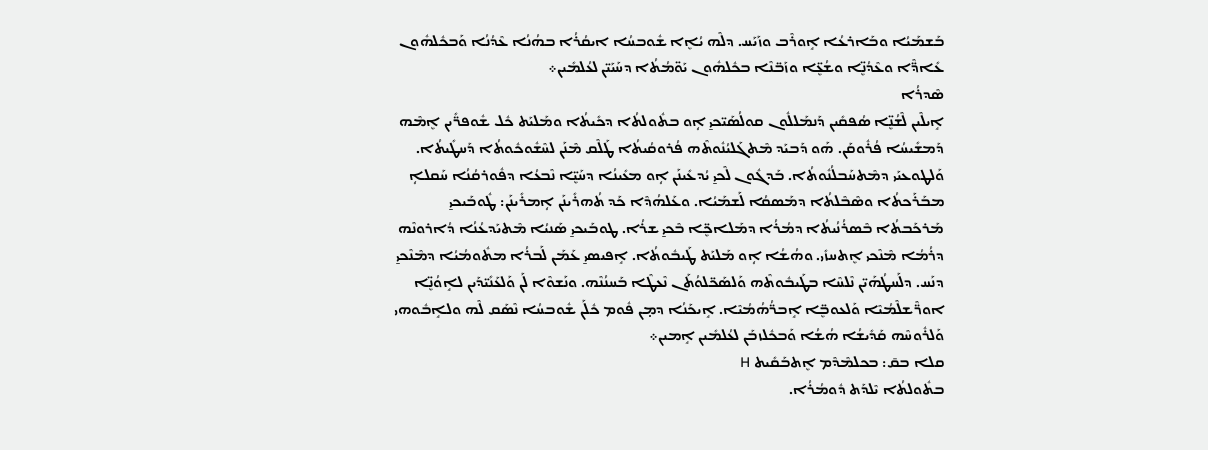ܒܰܫܡܰܝܳܐ ܘܒܰܐܪܥܳܐ ܐܱܘܪܶܒ ܘܙܰܝܰܚ. ܕܠܶܗ ܝܳܐܷܐ ܫܽܘܒܚܳܐ ܐܝܩܳܪܳܐ ܒܗܳܢܳܐ ܥܶܕܳܢܳܐ ܘܰܒܟܽܠܗܽܘܢ ܥܺܐܕ̈ܶܐ ܘܥܶܕܳܢܷ̈ܐ ܘܫܳܥܷ̈ܐ ܘܙܰܒ̈ܢܶܐ ܒܟܽܠܗܽܘܢ ܝܰܘ̈ܡܳܬܳܐ ܕܚܰܝܰܝ̈ܢ ܠܥܳܠܡܺܝܢ܀
ܣܶܕܪܳܐ
ܐܱܝܠܶܝܢ ܠܶܫܳܢܷ̈ܐ ܣܳܦܩܺܝܢ ܕܰܢܡܰܠܠܽܘܢ ܩܘܠܳܣܰܝ̈ܟܝ̱ ܐܴܘ ܒܬܽܘܠܬܳܐ ܕܟܺܝܬܳܐ ܘܡܰܠܝܰܬ ܟܽܠ ܫܽܘܦܪ̈ܺܝܢ ܐܷܡܶܗ ܕܰܡܫܺܝܚܳܐ ܦܳܪܽܘܩܰܢ. ܗܰܘ ܕܰܒܝܰܕ ܡܶܬܓܰܠܝܳܢܽܘܬܶܗ ܦܳܪܘܩܳܝܬܳܐ ܛܰܠܶܩ ܡܶܢܰܢ ܠܚܶܫܽܘܟܽܘܬܳܐ ܕܰܚܛܺܝܬܳܐ. ܘܰܠܛܘܥܝܰܝ ܕܡܶܬܚܰܒܠܳܢܽܘܬܳܐ. ܒܰܕܓܽܘܢ ܠܶܟܝ̱ ܝܳܕܥܺܝܢܰܢ ܐܴܘ ܡܥܺܝܢܳܐ ܕܚܰܝܷ̈ܐ ܢܶܒܥܳܐ ܕܦܽܘܪܩܳܢܳܐ ܚܰܩܠܐܴ ܡܒܰܪܰܟܬܳܐ ܘܣܶܒܶܠܬܳܐ ܕܡܰܣܩܳܐ ܠܰܫܡܰܝܳܐ. ܘܥܰܠܗܳܕܶܐ ܟܰܕ ܬܳܗܪܺܝܢܰܢ ܐܴܡܪܺܝܢܰܢ: ܛܽܘܒܰܝܟܝ̱ ܡܰܪܟܰܒܬܳܐ ܒܶܣܪܳܢܳܝܬܳܐ ܕܡܳܪܳܐ ܕܡܰܠܐܟܷ̈ܐ ܒܶܟܝ̱ ܫܪܳܐ. ܛܘܒܰܝܟܝ̱ ܣܰܢܝܳܐ ܡܶܬܝܰܕܥܳܢܳܐ ܕܳܐܪܘܢܶܗ ܕܪܳܡܳܐ ܡܶܢܶܟܝ ܐܷܬܚܙܺܝ. ܘܗܳܫܳܐ ܐܴܘ ܡܰܠܝܰܬ ܛܰܝܒܽܘܬܳܐ. ܐܱܦܝܣܝ̱ ܥܰܡܰܢ ܠܰܒܪܳܐ ܡܬܽܘܡܳܝܳܐ ܕܡܶܢܶܟܝ̱ ܕܢܰܚ. ܕܠܰܚܛܳܗܰܝ̈ܢ ܢܶܠܚܶܐ ܒܛܰܝܒܽܘܬܶܗ ܘܰܠܣܰܟ̈ܠܘܳܬܰܢ ܢܶܥܛܶܐ ܒܰܚܢܳܢܶܗ. ܘܢܰܫܘܶܐ ܠܰܢ ܘܰܠܥܰܢܺܝ̈ܕܰܝܢ ܠܐܱܘܳܢܷ̈ܐ ܐܘܪ̈ܶܫܠܶܡܳܝܶܐ ܘܰܠܥܘܒܷ̈ܐ ܐܱܒܪ̈ܳܗܳܡܳܝܶܐ. ܐܱܝܟܰܢܳܐ ܕܡ̣ܢ ܦܽܘܡ ܟܽܠܰܢ ܫܽܘܒܚܳܐ ܢܶܣܰܩ ܠܶܗ ܘܠܐܱܒܽܘܗܝ ܘܰܠܪܽܘܚܶܗ ܩܰܕܺܝܫܳܐ ܗܳܫܳܐ ܘܰܒܟܽܠܙܒܰܢ ܠܥܳܠܡܺܝܢ ܐܱܡܝܢ܀
ܩܠܐ ܒܩ̄: ܒܟܠܡܶܕܶܡ ܐܷܬܒܰܩܺܝܬ H
ܒܬܽܘܠܬܳܐ ܝܶܠܕܰܬ ܕܽܘܡܳܪܳܐ.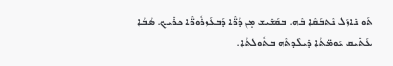ܬܰܘ ܢܺܐܙܰܠ ܢܶܬܒܰܩܶܐ ܒܶܗ. ܒܩܰܫܺܝܫ ܡ̣ܢ ܕܳܪ̈ܶܐ ܕܰܒܥܰܙܪܽܘܪ̈ܶܐ ܟܪܺܝܟ. ܣܳܒܳܐ ܥܰܬܺܝܩ ܝܰܘܡ̈ܬܳܐ ܕܺܝܠܶܕܬܶܗ ܒܬܽܘܠܬܳܐ.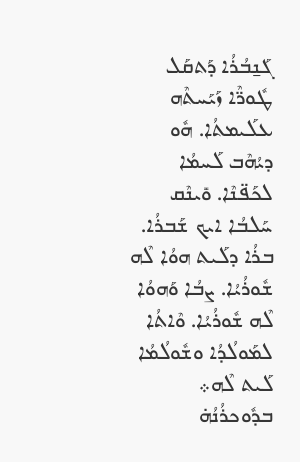ܓܰܢ̱ܒܳܪܳܐ ܕܰܬܩܰܠ ܛܽܘܪ̈ܶܐ ܙܰܝܰܚܬܶܗ ܥܠܰܝܡܬܳܐ. ܗܽܘ ܕܝܳܗܶܒ ܠܰܚܡܳܐ ܠܟܰܦ̈ܢܶܐ. ܘܺܝܢܶܩ ܚܰܠܒܳܐ ܐܝܟ ܫܰܒܪܳܐ. ܒܪܳܐ ܕܠܰܝܬ ܗܘܳܐ ܠܶܗ ܫܽܘܪܳܝܳܐ. ܨܒܳܐ ܘܰܗܘܳܐ ܠܶܗ ܫܽܘܪܳܝܳܐ. ܘܶܐܬܳܐ ܠܡܰܘܠܳܕܳܐ ܘܫܽܘܠܳܡܳܐ ܠܰܝܬ ܠܶܗ܀
ܒܕܽܘܟܪܳܢܳܗ̇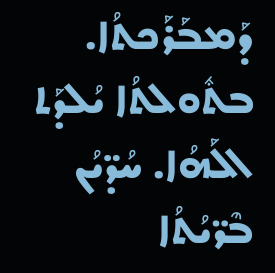ܕܰܡܒܰܪܰܟܬܳܐ. ܒܬܽܘܠܬܳܐ ܝܳܠܕܰܬ ܐܠܰܗܳܐ. ܚܳܕ̈ܝܳܢ ܒܶܪ̈ܝܳܬܳܐ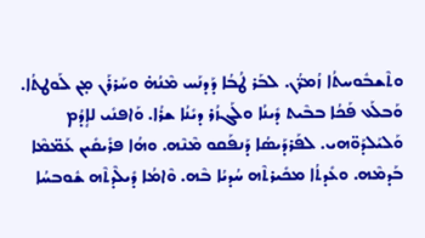ܘܬܶܫܒܽܘܚܬܳܐ ܙܳܡܪ̈ܳܢ. ܠܒܰܪ ܛܳܒܳܐ ܕܰܕܢܰܚ ܡܶܢܳܗ̇ ܘܚܰܪܪܰܢ ܡ̣ܢ ܠܰܘܛܬܳܐ. ܘܰܒܠܰܥ ܦܰܟܳܐ ܒܒܶܝܬ ܕܺܝܢܳܐ ܘܠܰܓܙܳܪ ܕܝܺܢܳܐ ܫܪܳܐ. ܘܰܐܦܢܺܝ ܠܐܴܕܳܡ ܘܰܠܝܰܠܕܰܘ̈ܗܝ. ܠܦܰܪܕܰܝܣܳܐ ܕܰܢܦܰܩܘ ܡܶܢܶܗ. ܘܗܳܐ ܦܪܺܝܩܺܝܢ ܥܰܡ̈ܡܶܐ ܒܰܕܡܶܗ. ܘܥܺܕܬܳܐ ܡܟܺܝܪܬܶܗ ܚܳܕܝܳܐ ܒܶܗ. ܘܶܐܡܳܐ ܕܺܝܠܶܕܬܶܗ ܫܽܘܒܚܳܐ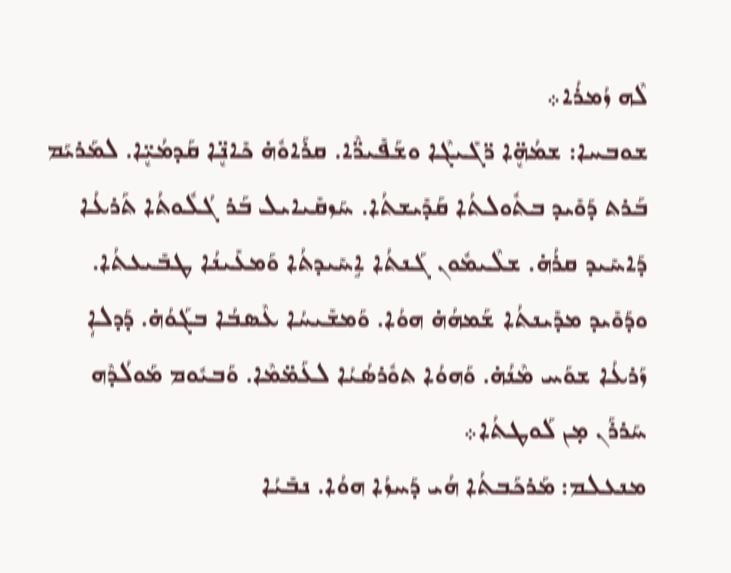ܠܶܗ ܙܳܡܪܳܐ܀
ܫܘܒܚܐ: ܫܡܳܗܷ̈ܐ ܪ̈ܓܺܝܓܶܐ ܘܫܰܦܺܝܪ̈ܶܐ. ܩܪܰܐܘܽܗ̇ ܟܺܐܢܷ̈ܐ ܩܰܕܡܳܝܷ̈ܐ. ܠܡܰܪܝܰܡ ܒܰܪܬ ܕܰܘܺܝܕ ܒܬܽܘܠܬܳܐ ܩܰܕܺܝܫܬܳܐ. ܚܰܙܩܺܝܐܝܠ ܒܰܪ ܓܳܠܽܘܬܳܐ ܬܰܪܥܳܐ ܕܰܐܚܺܝܕ ܩܪܳܗ̇. ܫܠܶܝܡܽܘܢ ܓܰܢܬܳܐ ܐܱܚܺܝܕܬܳܐ ܘܰܡܥܺܝܢܳܐ ܛܒܺܝܥܬܳܐ. ܘܕܰܘܺܝܕ ܡܕܺܝܢܬܳܐ ܫܰܡܗܳܗ̇ ܗܘܳܐ. ܘܰܡܫܺܝܚܳܐ ܥܶܣܒܳܐ ܒܓܰܘܳܗ̇. ܕܰܕܠܐܴ ܙܰܪܥܳܐ ܫܘܰܚ ܡܶܢܳܗ̇. ܘܰܗܘܳܐ ܬܘܽܪܣܳܝܳܐ ܠܥܰܡ̈ܡܶܐ. ܘܰܒܝܽܘܡ ܡܰܘܠܳܕܶܗ ܚܰܪܪܰܢ ܡ̣ܢ ܠܰܘܛܬܳܐ܀
ܡܢܥܠܡ: ܡܰܪܟܰܒܬܳܐ ܗܳܝ ܕܰܚܙܳܐ ܗܘܳܐ. ܢܒܺܝܳܐ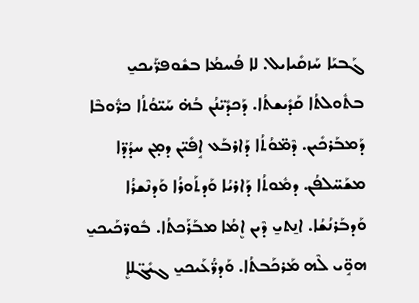ܓܰܒܝܰܐ ܚܰܙܩܺܝܐܝܠ. ܠܐ ܦܳܚܡܳܐ ܒܫܽܘܦܪ̈ܰܝܟܝ̱ ܒܬܽܘܠܬܳܐ ܩܰܕܺܝܫܬܳܐ. ܕܰܟܕܺܝ̈ܢܳܢ ܒܳܗ̇ ܚܰܝ̈ܘܳܬܳܐ ܟܪ̈ܽܘܒܶܐ ܕܰܡܒܰܪܟܺܝܢ. ܕܶܡ̈ܘܳܬܳܐ ܕܰܐܪܒܰܥ ܐܱܦܺܝ̈ܢ ܕܡ̣ܢ ܚܕܳܕ̈ܐ ܡܫܰܚ̈ܠܦܳܢ. ܕܡܽܘܬܳܐ ܕܰܐܪܝܳܐ ܘܰܕܬܰܘܪܳܐ ܘܰܕܢܶܫܪܳܐ ܘܰܕܒܰܪܢܳܫܳܐ. ܐܢ̱ܬܝ̱ ܕܶܝܢ ܐܷܡܳܐ ܡܒܰܪܰܟܬܳܐ. ܒܽܘܪ̈ܟܰܝܟܝ̱ ܗܘܱ̈ܝ ܠܶܗ ܡܰܪܟܰܒܬܳܐ. ܘܰܕܪ̈ܳܥܰܝܟܝ̱ ܓܝܺܓ̈ܠܐܷ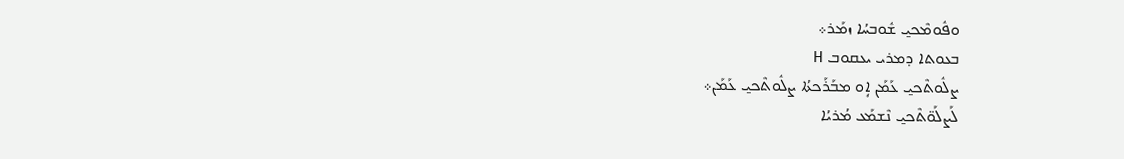ܘܦܽܘܡܶܟܝ̱ ܫܽܘܒܚܳܐ ܙܡܰܪ܀
ܒܥܘܬܐ ܕܡܪܝ ܝܥܩܘܒ H
ܨܠܽܘܬܶܟܝ̱ ܥܰܡܰܢ ܐܴܘ ܡܒܰܪܰܟܬܳܐ ܨܠܽܘܬܶܟܝ̱ ܥܰܡܰܢ܀
ܠܰܨܠܰܘ̈ܬܶܟܝ̱ ܢܶܫܡܰܥ ܡܳܪܝܳܐ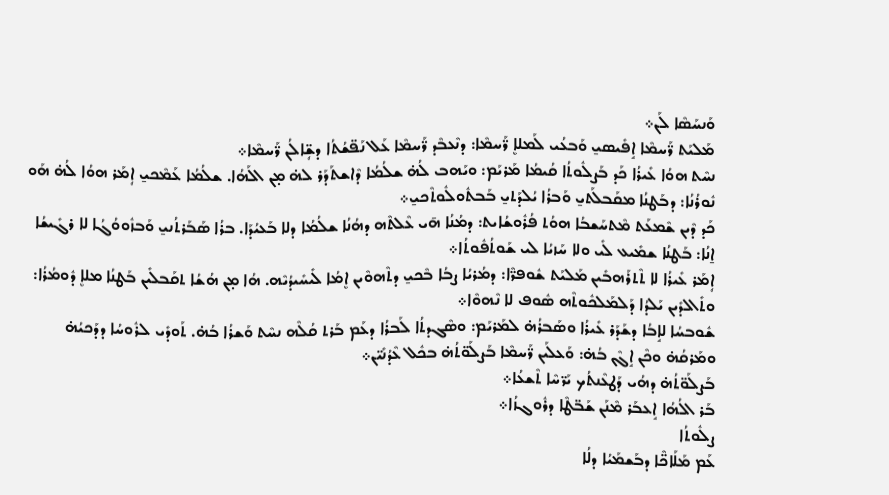ܘܰܢܚܰܣܶܐ ܠܰܢ܀
ܡܰܠܝܰܬ ܪ̈ܰܚܡܶܐ ܐܱܦܺܝܣܝ̱ ܘܰܒܥܳܝ ܠܰܡܠܐܷ ܪ̈ܰܚܡܶܐ: ܕܢܶܥܒܶܕ ܪ̈ܰܚܡܶܐ ܥܰܠ ܢܰܦ̈ܫܳܬܳܐ ܕܫܴ̈ܐܠܳܢ ܪ̈ܰܚܡܶܐ܀
ܢܚܶܬ ܗܘܳܐ ܥܺܝܪܳܐ ܟܰܕ ܒܰܨܠܽܘܬܳܐ ܩܳܝܡܳܐ ܡܰܪܝܰܡ: ܘܝܰܗܒ ܠܳܗ̇ ܫܠܳܡܳܐ ܕܶܐܫܬܰܕܰܪ ܠܗ̇ ܡ̣ܢ ܐܠܰܗܳܐ. ܫܠܳܡܳܐ ܥܰܡܶܟܝ̱ ܐܴܡܰܪ ܗܘܳܐ ܠܳܗ̇ ܗܰܘ ܢܽܘܪܳܢܳܐ: ܕܒܰܛܢܳܐ ܡܩܰܒܠܰܬܝ̱ ܘܰܒܪܳܐ ܝܳܠܕܰܬܝ̱ ܒܰܒܬܽܘܠܽܘܬܶܟܝ̱܀
ܟܰܕ ܕܶܝܢ ܫܶܡܥܰܬ ܡܶܬܚܰܫܒܳܐ ܗܘܳܬ ܦܳܪܽܘܫܳܐܝܬ: ܕܡܳܢܳܐ ܗ̄ܝ ܥܶܠܬܶܗ ܕܗܳܢܳܐ ܫܠܳܡܳܐ ܕܠܐ ܒܰܥܝܳܕܰܐ. ܒܪܳܐ ܣܰܒܰܪܬܳܢܝ̱ ܘܰܒܙܽܘܘܳܓܳܐ ܠܐ ܪܓܺܝܫܳܐ ܐ̱ܢܳܐ: ܒܰܛܢܳܐ ܫܡܺܝܥ ܠܺܝ ܘܠܐ ܚܰܙܝܳܐ ܠܝ ܫܰܘܬܳܦܽܘܬܳܐ܀
ܐܴܡܰܪ ܥܺܝܪܳܐ ܠܐ ܬܶܬܪܰܗܒܺܝܢ ܡܰܠܝܰܬ ܫܽܘܦܪ̈ܶܐ: ܕܡܳܪܝܳܐ ܨܒܳܐ ܒܶܟܝ̱ ܕܬܶܗܘܶܝܢ ܐܷܡܳܐ ܠܺܝܚܺܝܕܳܝܶܗ. ܗܳܐ ܡ̣ܢ ܗܳܫܳܐ ܬܩܰܒܠܺܝܢ ܒܰܛܢܳܐ ܡܠܐܷ ܕܽܘܡܳܪܳܐ: ܘܬܺܐܠܕܺܝܢ ܝܰܠܕܳܐ ܕܰܠܡܰܠܟܽܘܬܶܗ ܣܽܘܦ ܠܐ ܢܶܗܘܶܐ܀
ܫܽܘܒܚܳܐ ܠܐܱܒܳܐ ܕܫܰܕܰܪ ܥܺܝܪܳܐ ܘܣܰܒܪܳܗ̇ ܠܡܰܪܝܰܡ: ܘܣܶܓܕܬܳܐ ܠܰܒܪܳܐ ܕܥܰܡ ܒܰܪܬ ܩܳܠܶܗ ܢܚܶܬ ܘܰܫܪܳܐ ܒܳܗ̇. ܬܰܘܕܺܝ ܠܪܽܘܚܳܐ ܕܕܰܟܝܳܗ̇ ܘܡܰܪܩܳܗ̇ ܘܟܶܢ ܐܱܓܶܢ ܒܳܗ̇: ܘܰܥܠܰܝܢ ܪ̈ܰܚܡܶܐ ܒܰܨܠܰܘ̈ܬܳܗ̇ ܒܟܽܠ ܥܶܕܳܢܺܝ̈ܢ܀
ܒܰܨܠܰܘ̈ܬܳܗ̇ ܕܗܳܝ ܕܰܛܥܶܢܬܳܟ ܝܰܪ̈ܚܶܐ ܬܶܫܥܳܐ܀
ܒܰܪ ܐܠܳܗܳܐ ܐܱܥܒܰܪ ܡܶܢܰܢ ܫܰܒ̈ܛܶܐ ܕܪܽܘܓܙܳܐ܀
ܨܠܽܘܬܳܐ
ܥܰܡ ܡܰܠܰܐܟ̈ܶܐ ܕܒܰܫܡܰܝܳܐ ܕܠܳܐ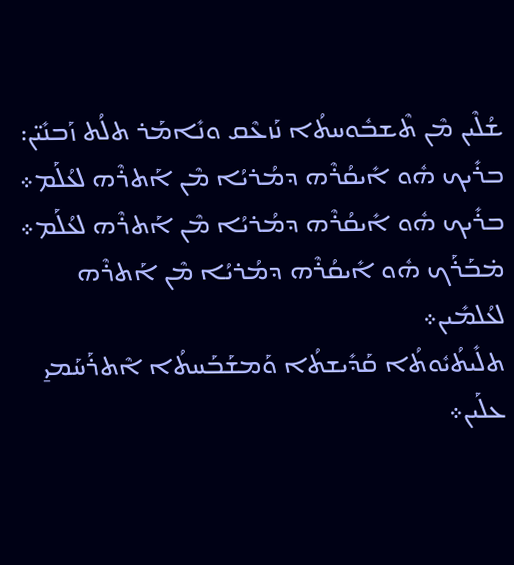ܫܳܠܶܝܢ ܡܶܢ ܬܶܫܒܽܘܚܬܳܐ ܢܰܙܥܶܩ ܘܢܺܐܡܰܪ ܬܠܳܬ ܙܰܒܢܺܝ̈ܢ:
ܒܪܺܝܟ ܗܽܘ ܐܺܝܩܳܪܶܗ ܕܡܳܪܝܳܐ ܡܶܢ ܐܰܬܪܶܗ ܠܥܳܠܰܡ܀
ܒܪܺܝܟ ܗܽܘ ܐܺܝܩܳܪܶܗ ܕܡܳܪܝܳܐ ܡܶܢ ܐܰܬܪܶܗ ܠܥܳܠܰܡ܀
ܡ̇ܒܰܪܰܟ ܗܽܘ ܐܺܝܩܳܪܶܗ ܕܡܳܪܝܳܐ ܡܶܢ ܐܰܬܪܶܗ ܠܥܳܠܡܺܝܢ܀
ܬܠܺܝܬܳܝܽܘܬܳܐ ܩܰܕܺܝܫܬܳܐ ܘܰܡܫܰܒܰܚܬܳܐ ܐܶܬܪܰܚܰܡܝ̱ ܥܠܰܝܢ܀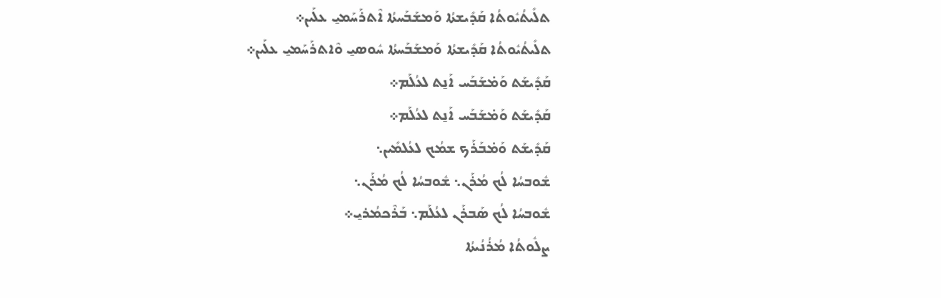ܬܠܺܝܬܳܝܽܘܬܳܐ ܩܰܕܺܝܫܬܳܐ ܘܰܡܫܰܒܰܚܬܳܐ ܐܶܬܪܰܚܰܡܝ̱ ܥܠܰܝܢ܀
ܬܠܺܝܬܳܝܽܘܬܳܐ ܩܰܕܺܝܫܬܳܐ ܘܰܡܫܰܒܰܚܬܳܐ ܚܽܘܣܝ̱ ܘܶܐܬܪܰܚܰܡܝ̱ ܥܠܰܝܢ܀
ܩܰܕܺܝܫܰܬ ܘܰܡ̇ܫܰܒܰܚ ܐܰܢ̱ܬ ܠܥܳܠܰܡ܀
ܩܰܕܺܝܫܰܬ ܘܰܡ̇ܫܰܒܰܚ ܐܰܢ̱ܬ ܠܥܳܠܰܡ܀
ܩܰܕܺܝܫܰܬ ܘܰܡ̇ܒܰܪܰܟ ܫܡܳܟ ܠܥܳܠܡܺܝܢ܆
ܫܽܘܒܚܳܐ ܠܳܟ ܡܳܪܰܢ܆ ܫܽܘܒܚܳܐ ܠܳܟ ܡܳܪܰܢ܆
ܫܽܘܒܚܳܐ ܠܳܟ ܣܰܒܪܰܢ ܠܥܳܠܰܡ܆ ܒܰܪܶܟܡܳܪܝ̱܀
ܨܠܽܘܬܳܐ ܡܳܪܳܢܳܝܬܳܐ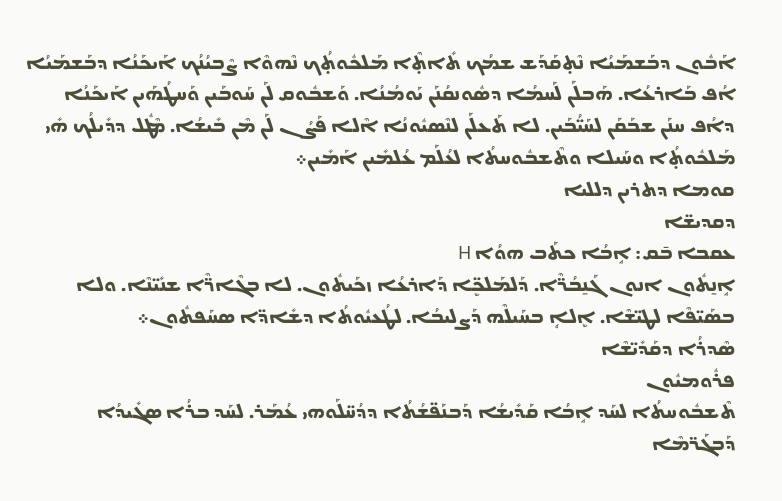ܐܰܒܽܘܢ ܕܒܰܫܡܰܝܳܐ ܢܶܬ̣ܩܰܕܰܫ ܫܡܳܟ ܬܺܐܬ̣ܶܐ ܡܰܠܟܽܘܬ̣ܳܟ ܢܶܗܘܶܐ ܨܶܒܝܳܢܳܟ ܐܰܝܟܰܢܳܐ ܕܒܰܫܡܰܝܳܐ ܐܳܦ ܒܰܐܪܥܳܐ. ܗܰܒܠܰܢ ܠܰܚܡܳܐ ܕܣܽܘܢܩܳܢܰܢ ܝܰܘܡܳܢܳܐ. ܘܰܫܒܽܘܩ ܠܰܢ ܚܰܘܒܰܝܢ ܘܰܚܛܳܗܰܝܢ ܐܰܝܟܰܢܳܐ ܕܐܳܦ ܚܢܰܢ ܫܒܰܩܰܢ ܠܚܰܝ̈ܳܒܰܝܢ. ܠܐ ܬܰܥܠܰܢ ܠܢܶܣܝܽܘܢܳܐ ܐܶܠܐ ܦܰܨܳܢ ܠܰܢ ܡܶܢ ܒܺܝܫܳܐ. ܡܶܛܽܠ ܕܕܺܝܠܳܟ ܗܺܝ ܡܰܠܟܽܘܬ̣ܳܐ ܘܚܰܝܠܐ ܘܬܶܫܒܽܘܚܬܳܐ ܠܥܳܠܰܡ ܥܳܠܡܺܝܢ ܐܰܡܺܝܢ܀
ܩܘܡܐ ܕܬܪܝܢ ܕܠܠܝܐ
ܕܩܕܝܫ̈ܐ
ܥܩܒܐ ܒ̄ܩ: ܐܱܒܳܐ ܟܬܰܒ ܗܘܳܐ H
ܐܱܢ̱ܬܽܘܢ ܐܢܘܢ ܓܰܢ̱ܒܳܪ̈ܶܐ. ܕܰܠܡܰܠܟܷ̈ܐ ܕܰܐܪܥܳܐ ܙܟܰܝܬܽܘܢ. ܠܐ ܒܓܶܐܪ̈ܶܐ ܫܢܺܝ̈ܢܶܐ. ܘܠܐ ܒܣܰܝ̈ܦܶܐ ܠܛܝ̈ܫܶܐ. ܐܷܠܐܴ ܒܚܰܝܠܶܗ ܕܰܨܠܝܒܳܐ. ܠܛܳܥܝܽܘܬܳܐ ܕܫܺܐܕ̈ܐ ܣܚܰܦܬܽܘܢ܀
ܣܶܕܪܳܐ ܕܩܰܕܺܝ̈ܫܶܐ
ܦܪܽܘܡܝܽܘܢ
ܬܶܫܒܽܘܚܬܳܐ ܠܚܰܕ ܐܱܒܳܐ ܩܰܕܺܝܫܳܐ ܕܰܒܢܰܦ̈ܫܳܬܳܐ ܕܕܳܚ̈ܠܰܘܗܝ ܥܳܡܰܪ. ܠܚܰܕ ܒܪܳܐ ܣܓܺܝܕܳܐ ܕܰܒܓܰܪ̈ܡܶܐ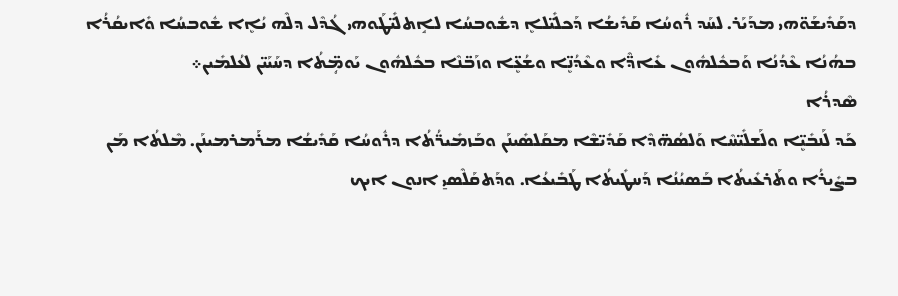ܕܩܰܕܺܝܫܰܘ̈ܗܝ ܡܕܰܝܰܪ. ܠܚܰܕ ܪܽܘܚܳܐ ܩܰܕܺܝܫܳܐ ܕܰܟܠܺܝ̈ܠܐܷ ܕܫܽܘܒܚܳܐ ܠܐܱܬܠܺܝ̈ܛܰܘܗܝ ܓܳܕܶܠ ܕܠܶܗ ܝܳܐܷܐ ܫܽܘܒܚܳܐ ܘܺܐܝܩܳܪܳܐ ܒܗܳܢܳܐ ܥܶܕܳܢܳܐ ܘܰܒܟܽܠܗܽܘܢ ܥܺܐܕ̈ܶܐ ܘܥܶܕܳܢܷ̈ܐ ܘܫܳܥܷ̈ܐ ܘܙܰܒ̈ܢܶܐ ܒܟܽܠܗܽܘܢ ܝܰܘܡܴ̈ܬܳܐ ܕܚܰܝܰܝ̈ܢ ܠܥܳܠܡܺܝܢ܀
ܣܶܕܪܳܐ
ܟܰܕ ܠܰܢܒܺܝܷ̈ܐ ܘܠܰܫܠܺܝ̈ܚܶܐ ܘܰܠܣܳܗ̈ܕܶܐ ܩܰܕܺܝ̈ܫܶܐ ܡܩܰܠܣܺܝܢܰܢ ܘܒܰܙܡܺܝܪ̈ܳܬܳܐ ܕܪܽܘܚܳܐ ܩܰܕܺܝܫܳܐ ܡܪܰܡܪܡܝܢܰܢ. ܡܶܠܬܳܐ ܡܰܢ ܒܨܺܝܪܳܐ ܘܬܰܪܥܺܝܬܳܐ ܒܰܣܝܳܢܳܐ ܕܰܚܛܺܝܬܳܐ ܛܰܒܺܝܥܳܐ. ܘܕܰܬܩܰܠܶܣܝ̱ ܐܢܘܢ ܐܝܟ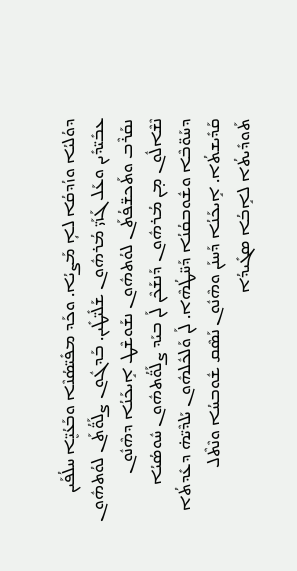ܕܘܳܠܝܳܐ ܘܙܳܕܩܳܐ ܠܐܴ ܡܰܨܝܳܐ. ܘܟܰܕ ܡܦܺܝ̈ܣܳܢܶܐ ܘܒܰܥܳܝܷ̈ܐ ܚܠܳܦܰܝܢ ܥܒܺܝ̈ܕܺܝܢ ܘܥܰܠ ܓܰܙܰܝ̈ ܡܳܪܗܽܘܢ ܫܰܠܺܝ̈ܛܺܝܢ. ܒܰܕܓܽܘܢ ܨܠܰܘ̈ܳܬܰܢ ܠܘܳܬܗܽܘܢ ܢܩܰܪܶܒ ܘܬܰܟܫ̈ܦܳܬܰܢ ܠܘܳܬܗܽܘܢ ܢܫܰܘܫܶܛ ܐܱܝܟܰܢܳܐ ܕܗܶܢܽܘܢ ܢܶܫܶܐܠܽܘܢ ܡ̣ܢ ܡܳܪܗܽܘܢ ܕܰܢܫܰܟܶܢ ܠܰܢ ܒܝܰܕ ܨܠܰܘ̈ܳܬܗܽܘܢ ܚܽܘܣܳܝܳܐ ܕܚܰܘ̈ܒܶܐ ܘܫܽܘܒܩܳܢܳܐ ܕܰܚ̈ܛܳܗܶܐ. ܠܰܢ ܘܰܠܟܽܠܗܽܘܢ ܝܰܠܕܶܝ̈ܗ̇ ܕܥܺܕܬܳܐ ܩܰܕܺܝܫܬܳܐ. ܐܱܝܟܰܢܳܐ ܕܰܚܢܰܢ ܘܗܶܢܽܘܢ ܢܰܣܶܩ ܫܽܘܒܚܳܐ ܘܢܶܬܶܠ ܬܰܘܕܺܝܬܳܐ ܠܐܱܒܳܐ ܣܓܺܝܕܳܐ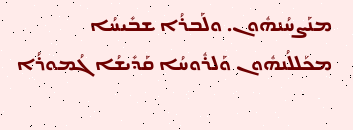ܡܢܰܨܚܳܢܗܽܘܢ. ܘܠܰܒܪܳܐ ܫܒܺܝܚܳܐ ܡܟܰܠܠܳܢܗܽܘܢ ܘܰܠܪܽܘܚܳܐ ܩܰܕܺܝܫܳܐ ܓܳܡܘܪܳܐ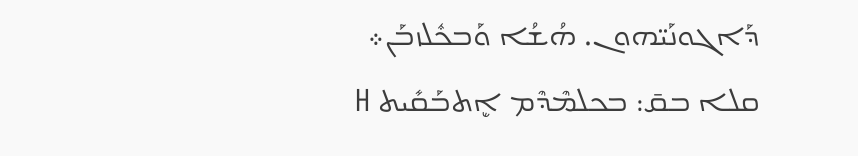ܕܰܐܓܘܢܰܝ̈ܗܘܢ. ܗܳܫܳܐ ܘܰܒܟܽܠܙܒܰܢ܀
ܩܠܐ ܒܩ̄: ܒܟܠܡܶܕܶܡ ܐܷܬܒܰܩܺܝܬ H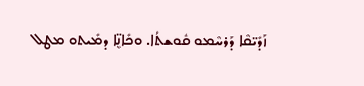ܙܰܕܺܝ̈ܩܶܐ ܕܰܪܚܶܡܘ ܩܽܘܫܬܳܐ. ܘܟܺܐܢܷ̈ܐ ܕܡܺܝܬܘ ܡܛܠ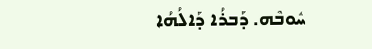ܚܽܘܒܶܗ. ܕܰܒܪܳܐ ܕܰܐܠܳܗܳܐ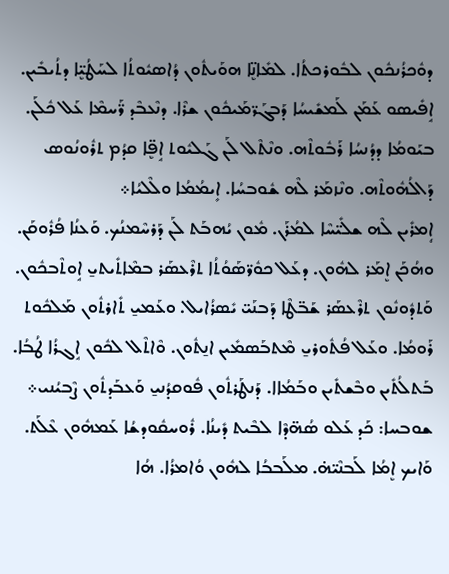ܕܘܽܟܪܳܢܟܽܘܢ ܠܒܽܘܪܟܬܳܐ. ܠܡܺܐܢܷ̈ܐ ܗܘܰܝܬܽܘܢ ܕܳܐܣܝܽܘܬܳܐ ܠܚܰܛܳܝܷ̈ܐ ܕܬܳܝܒܺܝܢ. ܐܱܦܺܝܣܘ ܥܰܡܰܢ ܠܰܡܫܺܝܚܳܐ ܕܰܒܓܰܪ̈ܡܰܝܟܽܘܢ ܫܪܶܐ. ܕܢܶܥܒܶܕ ܪ̈ܰܚܡܶܐ ܥܰܠ ܟܽܠܰܢ. ܒܝܰܘܡܳܐ ܕܕܳܢܚܳܐ ܪܰܒܽܘܬܶܗ. ܘܢܶܬܶܠ ܠܰܢ ܓܰܠܝܽܘܬ ܐܱܦܷ̈ܐ ܩܕܳܡ ܬܪܽܘܢܳܘܣ ܕܰܐܠܳܗܽܘܬܶܗ. ܘܢܶܙܡܰܪ ܠܶܗ ܫܽܘܒܚܳܐ. ܐܻܝܡܳܡܳܐ ܘܠܶܠܝܳܐ܀
ܐܴܡܪܺܝܢ ܠܶܗ ܫܠܺܝ̈ܚܶܐ ܠܡܳܪܰܢ. ܡܽܘܢ ܝܳܗܒܰܬ ܠܰܢ ܕܰܪܚܶܡܢܳܟ. ܘܰܥܢܳܐ ܦܳܪܽܘܩܰܢ. ܘܗܳܟܰܢ ܐܷܡܰܪ ܠܗܽܘܢ. ܕܥܰܠ ܟܘܽܪ̈ܣܰܘܳܬܳܐ ܬܪܶܥܣܰܪ ܒܡܶܐܬܺܝܬܝ̱ ܐܱܘܬܶܒܟܽܘܢ. ܘܰܬܕܽܘܢܽܘܢ ܬܪܶܥܣܰܪ ܫܰܒ̈ܛܶܐ ܕܰܒܢܰܝ̈ ܝܺܣܪܳܐܝܠ. ܘܥܰܡܝ̱ ܬܺܐܪܬܽܘܢ ܡܰܠܟܽܘܬ ܪܰܘܡܳܐ. ܘܥܰܠ ܦܳܬܽܘܪܝ̱ ܡܶܬܒܰܣܡܺܝܢ ܐܢ̱ܬܽܘܢ. ܘܶܐܬܶܠ ܠܟܽܘܢ ܐܱܓܪܳܐ ܛܳܒܳܐ. ܒܰܬܠܳܬܺܝܢ ܘܒܶܫܬܺܝܢ ܘܒܰܡܳܐܐ. ܕܰܢܛܰܪܬܽܘܢ ܦܽܘܩܕܳܢܝ̱ ܘܰܥܒܰܕܬܽܘܢ ܨܶܒܝܳܢܝ܀
ܫܘܒܚܐ: ܟܰܕ ܥܰܠܘ ܣܳܗ̈ܕܶܐ ܠܒܶܝܬ ܕܺܝܢܳܐ. ܪܽܘܚܩܽܘܕܫܳܐ ܥܰܡܗܽܘܢ ܥܶܠܰܬ. ܘܰܐܝܟ ܐܷܡܳܐ ܠܰܒܢܶܝ̈ܗ̇. ܡܠܰܒܒܳܐ ܠܗܽܘܢ ܘܳܐܡܪܳܐ. ܗܳܐ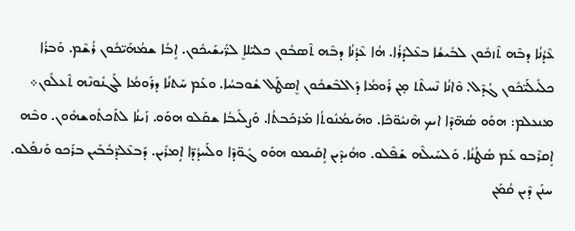ܥܶܕܳܢܳܐ ܕܒܶܗ ܬܶܙܟܽܘܢ ܠܒܺܝܫܳܐ ܒܥܶܠܕܰܪܳܐ. ܗܳܐ ܥܶܕܳܢܳܐ ܕܒܶܗ ܬܶܣܒܽܘܢ ܟܠܝ̈ܠܐܷ ܠܪ̈ܺܝܫܰܝܟܽܘܢ. ܐܱܒܳܐ ܫܡܳܗܰܝ̈ܟܽܘܢ ܪܳܫܶܡ. ܘܰܒܪܳܐ ܟܠܺܝܠܰܝ̈ܟܽܘܢ ܓܳܕܶܠ. ܘܶܐܢܳܐ ܢܶܚܬܶܬ ܡ̣ܢ ܪܰܘܡܳܐ ܕܰܐܠܒܶܫܟܽܘܢ ܐܷܣܛܰܠ ܫܽܘܒܚܳܐ. ܘܥܰܡ ܚܰܬܢܳܐ ܕܪܰܘܡܳܐ ܠܰܓܢܽܘܢܶܗ ܬܶܥܠܽܘܢ܀
ܡܢܥܠܡ: ܗܘܰܘ ܣܳܗ̈ܕܶܐ ܐܝܟ ܗܶܢܝܽܘ̈ܟܶܐ. ܘܗܰܝܡܳܢܽܘܬܳܐ ܡܰܪܟܰܒܬܳܐ. ܘܰܨܠܺܝܒܳܐ ܫܩܰܠܘ ܗܘܰܘ. ܙܰܝܢܳܐ ܠܬܰܟܬܽܘܫܗܽܘܢ. ܘܒܶܗ ܐܱܩܪܶܒܘ ܥܰܡ ܣܳܛܳܢܳܐ. ܘܰܠܚܰܝܠܶܗ ܫܰܦܶܠܘ. ܘܗܳܝܕܶܝܢ ܐܱܩܺܝܡܘ ܗܘܰܘ ܓܽܘ̈ܕܶܐ ܘܠܰܚܕܳܕ̈ܐ ܐܴܡܪܺܝܢ. ܕܰܒܥܶܠܕ̈ܒܳܒܰܝܢ ܒܪܰܟܘ ܘܰܢܦܰܠܘ. ܚܢܰܢ ܕܶܝܢ ܩܳܡܰܢ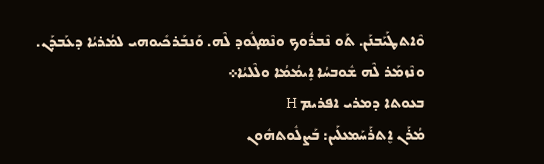ܘܶܐܬܛܰܝܰܒܢܰܢ. ܬܰܘ ܢܶܒܪܽܘܟ ܘܢܶܣܓܽܘܕ ܠܶܗ. ܘܰܢܒܰܪܟܺܝܘܗܝ ܠܡܳܪܝܳܐ ܕܥܰܒܕܰܢ. ܘܢܶܙܡܰܪ ܠܶܗ ܫܽܘܒܚܳܐ ܐܻܝܡܳܡܳܐ ܘܠܶܠܝܳܐ܀
ܒܥܘܬܐ ܕܡܪܝ ܐܦܪܝܡ H
ܡܳܪܰܢ ܐܷܬܪܰܚܰܡܥܠܰܝܢ: ܒܰܨܠܽܘܬܗܽܘܢ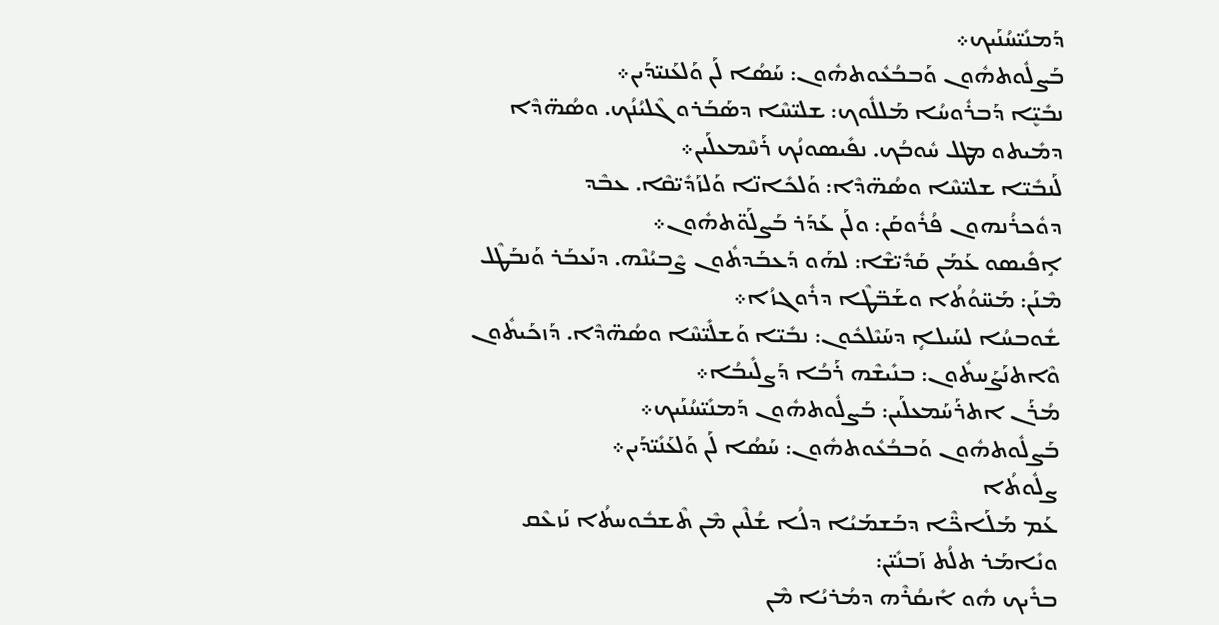ܕܰܡܢܺܝ̈ܚܳܢܰܝܟ܀
ܒܰܨܠܽܘܬܗܽܘܢ ܘܰܒܒܳܥܽܘܬܗܽܘܢ: ܚܰܣܳܐ ܠܰܢ ܘܰܠܥܰܢܝ̈ܕܰܝܢ܀
ܢܒܺܝܷ̈ܐ ܕܰܒܪܽܘܚܳܐ ܡܰܠܠܽܘܟ: ܫܠܝ̈ܚܶܐ ܕܣܰܒܰܪܘ ܓܶܠܝܳܢܳܟ. ܘܣܳܗ̈ܕܶܐ ܕܡܺܝܬܘ ܡܛܠ ܚܽܘܒܳܟ. ܢܦܺܝܣܘܢܳܟ ܪܰܚܶܡܥܠܰܝܢ܀
ܠܰܢܒܺܝ̈ܐ ܫܠܝ̈ܚܶܐ ܘܣܳܗ̈ܕܶܐ: ܘܰܠܟܺܐܢ̈ܐ ܘܰܠܙܰܕܺܝ̈ܩܶܐ. ܥܒܶܕ ܕܘܽܟܪܳܢܗܘܢ ܦܳܪܽܘܩܰܢ: ܘܠܰܢ ܥܰܕܰܪ ܒܰܨܠܰܘ̈ܬܗܽܘܢ܀
ܐܱܦܺܝܣܘ ܥܰܡܰܢ ܩܰܕܺܝ̈ܫܶܐ: ܠܗܰܘ ܕܰܥܒܰܕܬܽܘܢ ܨܶܒܝܳܢܶܗ. ܕܢܰܥܒܰܪ ܘܰܢܒܰܛܶܠ ܡܶܢܰܢ: ܡܰܚ̈ܘܳܬܳܐ ܘܫܰܒ̈ܛܶܐ ܕܪܽܘܓܙܳܐ܀
ܫܽܘܒܚܳܐ ܠܚܰܝܠܐܴ ܕܚܰܝܶܠܟܽܘܢ: ܢܒܺܝ̈ܐ ܘܰܫܠܺܝ̈ܚܶܐ ܘܣܳܗ̈ܕܶܐ. ܕܰܙܟܰܝܬܽܘܢ ܘܶܐܬܢܰܨܰܚܬܽܘܢ: ܒܢܺܝܫܶܗ ܪܰܒܳܐ ܕܰܨܠܺܝܒܳܐ܀
ܡܳܪܰܢ ܐܬܪܰܚܰܡܥܠܰܝܢ: ܒܰܨܠܽܘܬܗܽܘܢ ܕܰܡܢܺܝ̈ܚܳܢܰܝܟ܀
ܒܰܨܠܽܘܬܗܽܘܢ ܘܰܒܒܳܥܽܘܬܗܽܘܢ: ܚܰܣܳܐ ܠܰܢ ܘܰܠܥܰܢܺܝ̈ܕܰܝܢ܀
ܨܠܽܘܬܳܐ
ܥܰܡ ܡܰܠܰܐܟ̈ܶܐ ܕܒܰܫܡܰܝܳܐ ܕܠܳܐ ܫܳܠܶܝܢ ܡܶܢ ܬܶܫܒܽܘܚܬܳܐ ܢܰܙܥܶܩ ܘܢܺܐܡܰܪ ܬܠܳܬ ܙܰܒܢܺܝ̈ܢ:
ܒܪܺܝܟ ܗܽܘ ܐܺܝܩܳܪܶܗ ܕܡܳܪܝܳܐ ܡܶܢ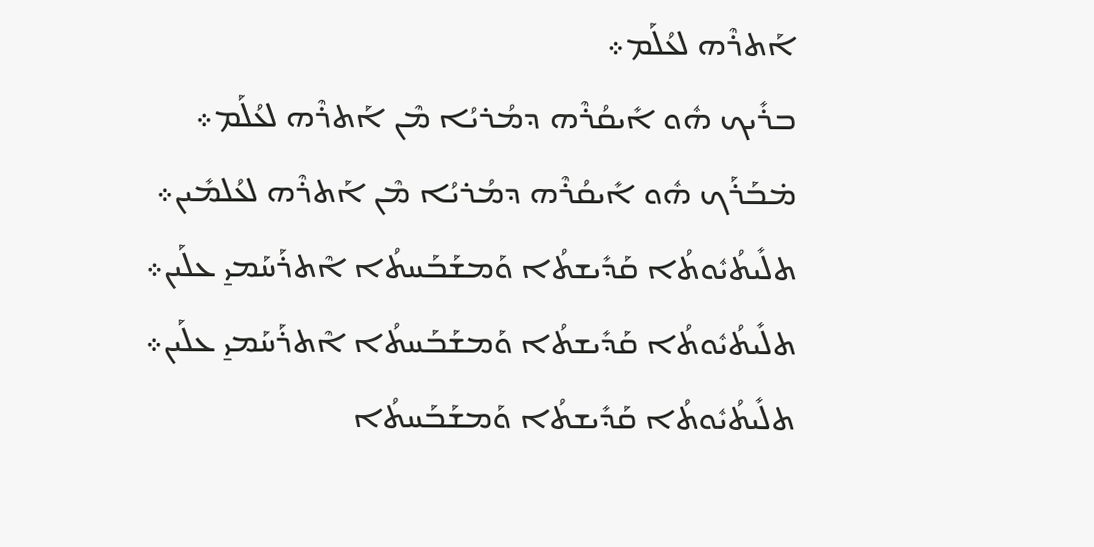ܐܰܬܪܶܗ ܠܥܳܠܰܡ܀
ܒܪܺܝܟ ܗܽܘ ܐܺܝܩܳܪܶܗ ܕܡܳܪܝܳܐ ܡܶܢ ܐܰܬܪܶܗ ܠܥܳܠܰܡ܀
ܡ̇ܒܰܪܰܟ ܗܽܘ ܐܺܝܩܳܪܶܗ ܕܡܳܪܝܳܐ ܡܶܢ ܐܰܬܪܶܗ ܠܥܳܠܡܺܝܢ܀
ܬܠܺܝܬܳܝܽܘܬܳܐ ܩܰܕܺܝܫܬܳܐ ܘܰܡܫܰܒܰܚܬܳܐ ܐܶܬܪܰܚܰܡܝ̱ ܥܠܰܝܢ܀
ܬܠܺܝܬܳܝܽܘܬܳܐ ܩܰܕܺܝܫܬܳܐ ܘܰܡܫܰܒܰܚܬܳܐ ܐܶܬܪܰܚܰܡܝ̱ ܥܠܰܝܢ܀
ܬܠܺܝܬܳܝܽܘܬܳܐ ܩܰܕܺܝܫܬܳܐ ܘܰܡܫܰܒܰܚܬܳܐ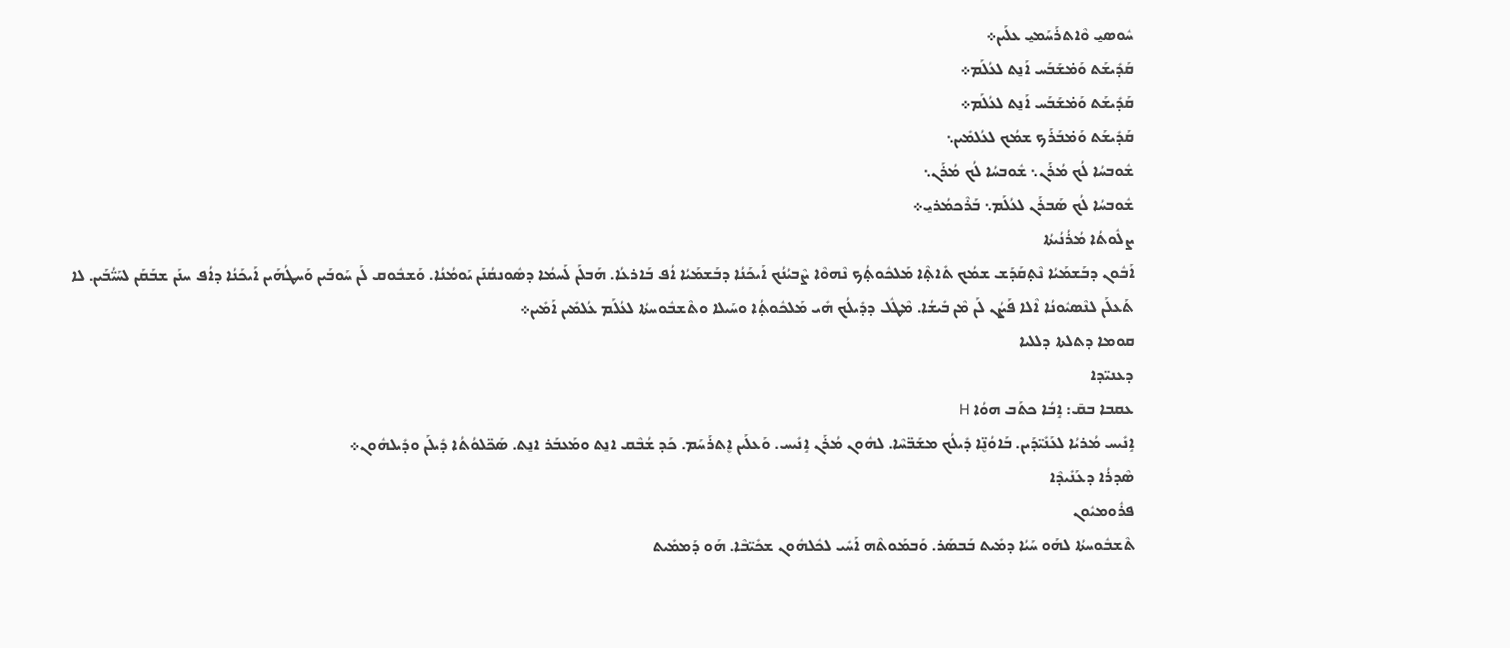ܚܽܘܣܝ̱ ܘܶܐܬܪܰܚܰܡܝ̱ ܥܠܰܝܢ܀
ܩܰܕܺܝܫܰܬ ܘܰܡ̇ܫܰܒܰܚ ܐܰܢ̱ܬ ܠܥܳܠܰܡ܀
ܩܰܕܺܝܫܰܬ ܘܰܡ̇ܫܰܒܰܚ ܐܰܢ̱ܬ ܠܥܳܠܰܡ܀
ܩܰܕܺܝܫܰܬ ܘܰܡ̇ܒܰܪܰܟ ܫܡܳܟ ܠܥܳܠܡܺܝܢ܆
ܫܽܘܒܚܳܐ ܠܳܟ ܡܳܪܰܢ܆ ܫܽܘܒܚܳܐ ܠܳܟ ܡܳܪܰܢ܆
ܫܽܘܒܚܳܐ ܠܳܟ ܣܰܒܪܰܢ ܠܥܳܠܰܡ܆ ܒܰܪܶܟܡܳܪܝ̱܀
ܨܠܽܘܬܳܐ ܡܳܪܳܢܳܝܬܳܐ
ܐܰܒܽܘܢ ܕܒܰܫܡܰܝܳܐ ܢܶܬ̣ܩܰܕܰܫ ܫܡܳܟ ܬܺܐܬ̣ܶܐ ܡܰܠܟܽܘܬ̣ܳܟ ܢܶܗܘܶܐ ܨܶܒܝܳܢܳܟ ܐܰܝܟܰܢܳܐ ܕܒܰܫܡܰܝܳܐ ܐܳܦ ܒܰܐܪܥܳܐ. ܗܰܒܠܰܢ ܠܰܚܡܳܐ ܕܣܽܘܢܩܳܢܰܢ ܝܰܘܡܳܢܳܐ. ܘܰܫܒܽܘܩ ܠܰܢ ܚܰܘܒܰܝܢ ܘܰܚܛܳܗܰܝܢ ܐܰܝܟܰܢܳܐ ܕܐܳܦ ܚܢܰܢ ܫܒܰܩܰܢ ܠܚܰܝ̈ܳܒܰܝܢ. ܠܐ ܬܰܥܠܰܢ ܠܢܶܣܝܽܘܢܳܐ ܐܶܠܐ ܦܰܨܳܢ ܠܰܢ ܡܶܢ ܒܺܝܫܳܐ. ܡܶܛܽܠ ܕܕܺܝܠܳܟ ܗܺܝ ܡܰܠܟܽܘܬ̣ܳܐ ܘܚܰܝܠܐ ܘܬܶܫܒܽܘܚܬܳܐ ܠܥܳܠܰܡ ܥܳܠܡܺܝܢ ܐܰܡܺܝܢ܀
ܩܘܡܐ ܕܬܠܬܐ ܕܠܠܝܐ
ܕܥܢܝ̈ܕܐ
ܥܩܒܐ ܒܩ̄: ܐܱܒܳܐ ܟܬܰܒ ܗܘܳܐ H
ܐܱܢܺܝܚ ܡܳܪܝܳܐ ܠܥܰܢܺܝ̈ܕܰܝܢ. ܒܰܐܘܳܢܷ̈ܐ ܕܺܝܠܳܟ ܡܫܰܒ̈ܚܶܐ. ܠܗܽܘܢ ܡܳܪܰܢ ܐܱܢܺܝܚ. ܘܰܥܠܰܝܢ ܐܷܬܪܰܚܰܡ. ܟܰܕ ܫܳܒܶܩ ܐܢ̱ܬ ܘܡܰܥܒܰܪ ܐܢ̱ܬ. ܣܰܟ̈ܠܘܳܬܳܐ ܕܺܝܠܰܢ ܘܕܺܝܠܗܽܘܢ܀
ܣܶܕܪܳܐ ܕܥܰܢܺܝܕܶܐ
ܦܪܽܘܡܝܽܘܢ
ܬܶܫܒܽܘܚܬܳܐ ܠܗܰܘ ܚܰܝܳܐ ܕܡܺܝܬ ܒܰܒܣܰܪ. ܘܰܒܡܰܘܬܶܗ ܐܰܚܺܝ ܠܟܽܠܗܽܘܢ ܫܟܺܝ̈ܒܶܐ. ܗܰܘ ܕܰܡܡܺܝܬ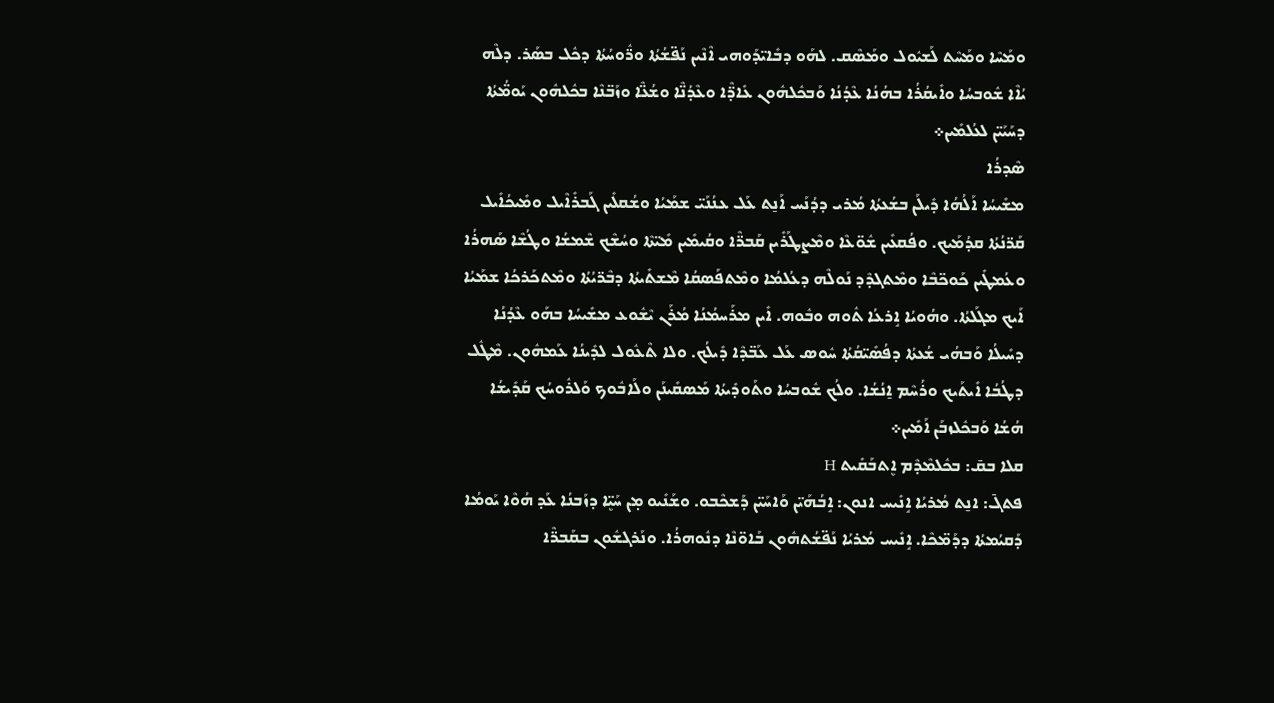ܘܡܰܚܶܐ ܘܡܰܚܶܬ ܠܰܫܝܽܘܠ ܘܡܰܣܶܩ. ܠܗܰܘ ܕܒܺܐܝ̈ܕܰܘܗܝ ܐܶܢܶܝܢ ܢܰܦ̈ܫܳܬܳܐ ܘܪ̈ܽܘܚܳܬܳܐ ܕܟܽܠ ܒܣܰܪ. ܕܠܶܗ ܝܳܐܶܐ ܫܽܘܒܚܳܐ ܘܐܺܝܩܳܪܳܐ ܒܗܳܢܳܐ ܥܶܕܳܢܳܐ ܘܰܒܟܽܠܗܽܘܢ ܥܺܐܕ̈ܶܐ ܘܥܶܕܳܢ̈ܶܐ ܘܫܳܥ̈ܶܐ ܘܙܰܒ̈ܢܶܐ ܒܟܽܠܗܽܘܢ ܝܰܘܡ̈ܳܬܳܐ ܕܚܰܝܰܝ̈ܢ ܠܥܳܠܡܺܝܢ܀
ܣܶܕܪܳܐ
ܡܫܺܝܚܳܐ ܐܰܠܳܗܳܐ ܕܺܝܠܰܢ ܒܫܳܥܬܳܐ ܡܳܪܝ ܕܕܳܢܰܚ ܐܰܢ̱ܬ ܥܰܠ ܥܢܳܢܰܝ̈ ܫܡܰܝܳܐ ܘܫܳܩܠܺܝܢ ܓܰܒܪܺܐܶܝܠ ܘܡܺܝܟܳܐܺܝܠ ܩܰܪ̈ܢܳܬܳܐ ܩܕܳܡܰܝܟ. ܘܦܳܩܥܺܝܢ ܫܽܘ̈ܥܶܐ ܘܡܶܨܛܰܪܺܝܢ ܩܰܒܪ̈ܶܐ ܘܩܳܝܡܺܝܢ ܡܺܝ̈ܬܶܐ ܘܚܳܫܶܟ ܫܶܡܫܳܐ ܘܛܳܫܶܐ ܣܰܗܪܳܐ ܘܥܳܡܛܺܝܢ ܟܰܘܟ̈ܒܶܐ ܘܡܶܬܓܕܶܕ ܢܰܘܠܶܗ ܕܥܳܠܡܳܐ ܘܡܶܬܦܰܣܩܳܐ ܡܶܫܬܺܝܬܳܐ ܕܒܶܪ̈ܝܳܬܳܐ ܘܡܶܬܟܰܪܟܳܐ ܫܡܰܝܳܐ ܐܰܝܟ ܡܓܰܠܬܳܐ. ܘܗܳܘܝܳܐ ܐܱܪܥܳܐ ܬܽܘܗ ܘܒܽܘܗ. ܐܺܝܢ ܡܪܰܚܡܳܢܳܐ ܡܳܪܰܢ ܝܶܫܽܘܥ ܡܫܺܝܚܳܐ ܒܗܰܘ ܥܶܕܳܢܳܐ ܕܚܺܝܠܳܐ ܘܰܒܗܳܝ ܫܳܥܬܳܐ ܕܦܳܣܺܝ̈ܩܳܬܳܐ ܚܽܘܣ ܥܰܠ ܥܰܒ̈ܕܶܐ ܕܺܝܠܳܟ. ܘܠܐ ܬܶܥܽܘܠ ܠܕܺܝܢܳܐ ܥܰܡܗܽܘܢ. ܡܶܛܽܠ ܕܛܳܒܳܐ ܐܺܝܬܰܝܟ ܘܪܳܚܶܡ ܐ̱ܢܳܫܳܐ. ܘܠܳܟ ܫܽܘܒܚܳܐ ܘܬܰܘܕܺܝܬܳܐ ܡܰܣܩܺܝܢܰܢ ܘܠܰܐܒܽܘܟ ܘܰܠܪܽܘܚܳܟ ܩܰܕܺܝܫܳܐ ܗܳܫܳܐ ܘܰܒܟܽܠܙܒܰܢ ܐܰܡܺܝܢ܀
ܩܠܐ ܒܩ̄: ܒܟܽܠܡܶܕܶܡ ܐܷܬܒܰܩܺܝܬ H
ܦܬܓ̄: ܐܢ̱ܬ ܡܳܪܝܳܐ ܐܱܢܺܝܚ ܐܢܘܢ: ܐܱܒܳܗܰܝ̈ܢ ܘܰܐܚܰܝ̈ܢ ܕܰܫܟܶܒܘ. ܘܫܰܢܺܝܘ ܡ̣ܢ ܚܰܝܷ̈ܐ ܕܙܰܒܢܳܐ ܥܰܕ ܗܳܘܶܐ ܝܰܘܡܳܐ ܕܰܩܝܳܡܬܳܐ ܕܕܰܡ̈ܟܶܐ. ܐܱܢܺܝܚ ܡܳܪܝܳܐ ܢܰܦ̈ܫܳܬܗܽܘܢ ܒܰܐܘ̈ܢܶܐ ܕܢܽܘܗܪܳܐ. ܘܢܰܪܓܫܽܘܢ ܒܩܰܒܪ̈ܶܐ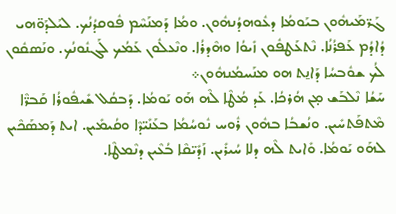ܓܰܪ̈ܡܰܝܗܽܘܢ ܒܝܰܘܡܳܐ ܕܥܽܘܗܕܳܢܗܽܘܢ. ܘܡܳܐ ܕܰܡܢܰܚܶܡ ܦܽܘܩܕܳܢܳܟ. ܠܝܰܠܕܰܘ̈ܗܝ ܕܳܐܕܳܡ ܥܰܦܪܳܢܳܐ. ܢܶܬܥܰܛܦܽܘܢ ܙܺܝܘܳܐ ܘܗܶܕܪܳܐ. ܘܢܶܥܠܽܘܢ ܥܰܡܳܟ ܠܰܓܢܽܘܢܳܟ. ܘܢܰܣܩܽܘܢ ܠܳܟ ܫܘܽܒܚܳܐ ܕܰܐܢ̱ܬ ܗܘ ܡܢܰܚܡܳܢܗܽܘܢ܀
ܚܰܫܳܐ ܢܶܠܒܰܫ ܡ̣ܢ ܗܳܪܟܳܐ. ܥܰܕ ܡܳܛܶܐ ܠܶܗ ܗܰܘ ܝܰܘܡܳܐ. ܕܰܒܩܳܠ ܫܺܝܦܽܘܪܳܐ ܩܰܒܪ̈ܶܐ ܡܶܬܦܰܬܚܺܝܢ. ܘܢܳܫܒܳܐ ܒܗܽܘܢ ܪܽܘܚ ܢܽܘܚܳܡܳܐ ܒܥܰܢܺܝ̈ܕܶܐ ܘܩܳܝܡܺܝܢ. ܐܝܬ ܕܰܡܣܰܟܶܝܢ ܠܗܰܘ ܝܰܘܡܳܐ. ܘܺܐܝܬ ܠܶܗ ܕܠܐ ܚܳܝܪܺܝܢ. ܙܰܕܺܝ̈ܩܶܐ ܒܳܥܶܝܢ ܕܢܶܡܛܶܐ.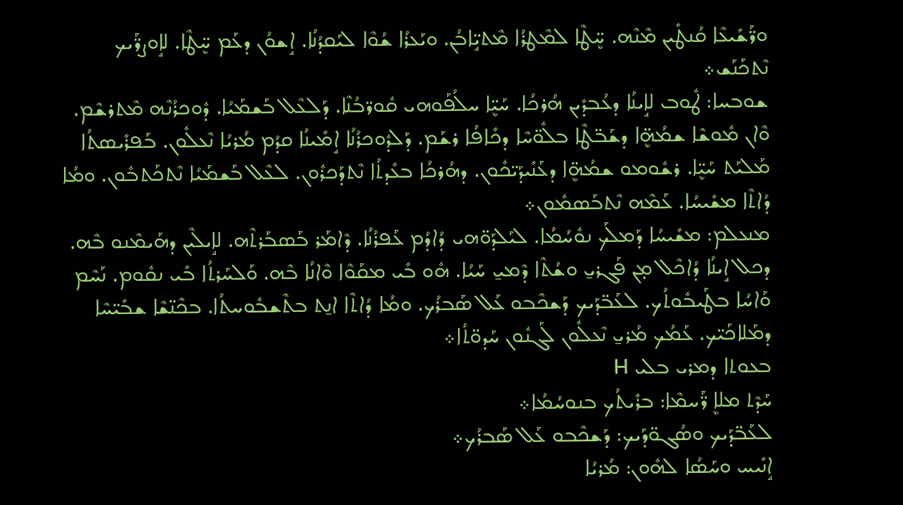ܘܪ̈ܰܫܺܝܥܶܐ ܩܳܢܛܺܝܢ ܡܶܢܶܗ. ܚܷ̈ܛܶܐ ܠܡܶܛܪܳܐ ܡܶܬܝܱ̈ܐܒܳܢ. ܘܝܰܥܪܳܐ ܫܳܘܶܐ ܠܝܰܩܕܳܢܳܐ. ܐܱܫܘܳܢ ܕܥܰܡ ܚܷ̈ܛܶܐ. ܠܐܱܘܨܪ̈ܰܝܟ ܢܶܬܟܰܢܰܫ܀
ܫܘܒܚܐ: ܛܽܘܒ ܠܐܱܝܢܳܐ ܕܥܳܒܕܺܝܢ ܗܳܪܟܳܐ. ܚܰܝܷ̈ܐ ܚܠܳܦܰܘܗܝ ܩܽܘܪ̈ܒܳܢܶܐ. ܕܰܠܥܶܠ ܒܰܫܡܰܝܳܐ. ܕܽܘܟܪܳܢܶܗ ܡܶܬܪܫܶܡ. ܘܶܐܢ ܡܽܘܫܶܐ ܫܡܳܗܷ̈ܐ ܕܫܰܒ̈ܛܶܐ ܒܠܽܘ̈ܚܶܐ ܕܟܺܐܦܳܐ ܪܫܰܡ. ܕܰܠܕܽܘܟܪܳܢܳܐ ܐܱܡܺܝܢܳܐ ܩܕܳܡ ܡܳܪܝܳܐ ܢܶܥܠܽܘܢ. ܒܰܦܪܺܝܣܬܳܐ ܡܰܠܝܰܬ ܚܰܝܷ̈ܐ. ܪܫܽܘܡܘ ܫܡܳܗܷ̈ܐ ܕܥܰܢܺܝܕܰܝ̈ܟܽܘܢ. ܕܗܳܪܟܳܐ ܒܥܺܕܬܳܐ ܢܶܬܕܰܟܪܽܘܢ. ܠܥܶܠ ܒܰܫܡܰܝܳܐ ܢܶܬܟܰܬܒܽܘܢ. ܘܡܳܐ ܕܳܐܬܶܐ ܡܫܺܝܚܳܐ. ܥܰܡܶܗ ܢܶܬܒܰܣܡܽܘܢ܀
ܡܢܥܠܡ: ܡܫܺܝܚܳܐ ܕܰܡܠܰܟ ܢܘܽܚܳܡܳܐ. ܠܝܰܠܕܰܘ̈ܗܝ ܕܳܐܕܳܡ ܥܰܦܪܳܢܳܐ. ܕܶܐܡܰܪ ܒܰܣܒܰܪܬܶܗ. ܠܐܱܝܠܶܝܢ ܕܗܰܝܡܶܢܘ ܒܶܗ. ܕܟܠ ܐܱܝܢܳܐ ܕܳܐܟܶܠ ܡ̣ܢ ܦܰܓܪܝ̱ ܘܫܳܬܶܐ ܕܶܡܝ̱ ܚܰܝܳܐ. ܗܽܘ ܒܺܝ ܡܩܰܘܶܐ ܘܶܐܢܳܐ ܒܶܗ. ܘܰܠܚܰܪܬܳܐ ܒܺܝ ܢܩܽܘܡ. ܢܰܚܶܡ ܘܰܐܚܳܐ ܒܛܰܝܒܽܘܬܳܟ. ܠܥܰܒ̈ܕܰܝܟ ܕܰܫܟܶܒܘ ܥܰܠ ܣܰܒܪܳܟ. ܘܡܳܐ ܕܳܐܬܶܐ ܐܢ̱ܬ ܒܬܶܫܒܽܘܚܬܳܐ. ܒܟܶܢ̈ܫܶܐ ܫܒܺܝ̈ܚܶܐ ܕܡܰܠܐܟܰܝ̈ܟ. ܥܰܡܳܟ ܡܳܪܝ̱ ܢܶܥܠܽܘܢ ܠܰܓܢܽܘܢ ܚܰܕܘ̈ܬܳܐ܀
ܒܥܘܬܐ ܕܡܪܝ ܒܠܝ H
ܚܰܕܶܬ ܡܠܐܷ ܪ̈ܰܚܡܶܐ: ܒܪܺܝܬܳܟ ܒܢܘܚܳܡܳܐ܀
ܠܥܰܒ̈ܕܰܝܟ ܘܣܳܓܘ̈ܕܰܝܟ: ܕܰܫܟܶܒܘ ܥܰܠ ܣܰܒܪܳܟ܀
ܐܱܢܺܝܚ ܘܚܰܣܳܐ ܠܗܽܘܢ: ܡܳܪܝܳܐ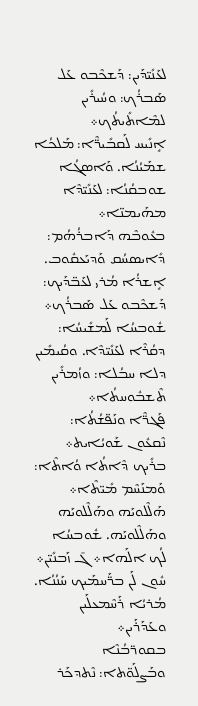ܠܥܰܢܺܝ̈ܕܰܝܢ: ܕܰܫܟܶܒܘ ܥܰܠ ܣܰܒܪܳܟ: ܘܚܳܝܪܺܝܢ ܠܡܶܐܬܺܝܬܳܟ܀
ܐܱܢܺܝܚ ܠܰܩܒܺܝܪ̈ܶܐ: ܡܰܠܟܳܐ ܫܡܰܝܳܢܳܐ. ܘܰܐܣܓܳܐ ܫܘܒܩܳܢܳܐ: ܠܥܰܢܺܝ̈ܕܶܐ ܡܗܰܝܡܢ̈ܐ܀
ܒܥܽܘܒܶܗ ܕܰܐܒܪܳܗܳܡ: ܕܺܐܝܣܚܳܩ ܘܰܕܝܰܥܩܽܘܒ. ܐܱܫܪܳܐ ܡܳܪܝ ܠܥܰܒ̈ܕܰܝܟ: ܕܰܫܟܶܒܘ ܥܰܠ ܣܰܒܪܳܟ܀
ܫܽܘܒܚܳܐ ܠܰܡܫܺܝܚܳܐ: ܕܩܳܪܶܐ ܠܥܰܢܺܝ̈ܕܶܐ. ܘܩܳܝܡܺܝܢ ܕܠܐ ܚܒܳܠܐ: ܘܙܳܡܪܺܝܢ ܬܶܫܒܽܘܚܬܳܐ܀
ܦܰܓܪ̈ܶܐ ܘܢܰܦ̈ܫܳܬܳܐ: ܢܶܩܥܽܘܢ ܫܰܘܝܳܐܝܬ܀
ܒܪܺܝܟ ܕܶܐܬܳܐ ܘܳܐܬܶܐ: ܘܰܡܢܰܚܶܡ ܡܺܝ̈ܬܶܐ܀
ܗܰܠܶܠܘܝܰܗ ܘܗܰܠܶܠܘܝܰܗ ܘܗܰܠܶܠܘܝܰܗ. ܫܽܘܒܚܳܐ ܠܳܟ ܐܠܰܗܐ܀ ܓ̄ ܙܰܒܢܺܝ̈ܢ܀
ܚܽܘܢ ܠܰܢ ܒܪ̈ܰܚܡܰܝܟ ܚܰܢܳܢܳܐ. ܡܳܪܝܳܐ ܪܰܚܶܡܥܠܰܝܢ ܘܥܰܕܰܪܰܝܢ܀
ܒܩܘܪ̈ܒܳܢܶܐ ܘܒܰܨܠܰܘ̈ܬܐ: ܢܶܬܕܟܰܪ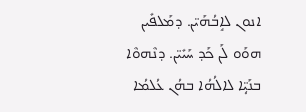ܐܢܘܢ ܠܐܱܒܳܗܰܝ̈ܢ. ܕܡܰܠܦܺܝܢ ܗܘܰܘ ܠܰܢ ܟܰܕ ܚܰܝܺܝ̈ܢ. ܕܢܶܗܘܶܐ ܒܢܰܝܴ̈ܐ ܠܐܠܳܗܳܐ ܒܗܳܢ ܥܳܠܡܳܐ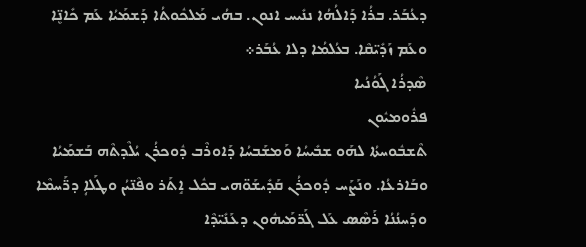ܕܥܳܒܰܪ. ܒܪܳܐ ܕܰܐܠܳܗܳܐ ܢܢܺܝܚ ܐܢܘܢ. ܒܗܳܝ ܡܰܠܟܽܘܬܳܐ ܕܰܫܡܰܝܳܐ ܥܰܡ ܟܺܐܢܷ̈ܐ ܘܥܰܡ ܙܰܕܺܝ̈ܩܶܐ. ܒܥܳܠܡܳܐ ܕܠܐ ܥܳܒܰܪ܀
ܣܶܕܪܳܐ ܓܰܘܳܢܳܝܐ
ܦܪܽܘܡܝܽܘܢ
ܬܶܫܒܽܘܚܬܳܐ ܠܗܰܘ ܫܒܺܝܚܳܐ ܘܰܡܫܰܒܚܳܐ ܕܰܐܘܪܶܒ ܕܽܘܟܪܳܢ ܝܳܠܶܕܬܶܗ ܒܰܫܡܰܝܳܐ ܘܒܰܐܪܥܳܐ. ܘܢܰܨܰܚ ܕܽܘܟܪܳܢ ܩܰܕܺܝܫܰܘ̈ܗܝ ܒܟܽܠ ܐܱܬܰܪ ܘܦܶܢ̈ܝܳܢ ܘܛܰܠܐܴ ܕܪ̈ܰܚܡܶܐ ܘܕܰܚܢܳܢܳܐ ܪܰܣܶܣ ܥܰܠ ܓܰܪ̈ܡܰܝܗܽܘܢ ܕܥܰܢܺܝ̈ܕܶܐ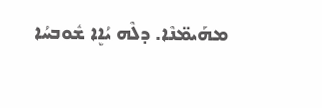ܡܗܰܝܡ̈ܢܶܐ. ܕܠܶܗ ܝܳܐܷܐ ܫܽܘܒܚܳܐ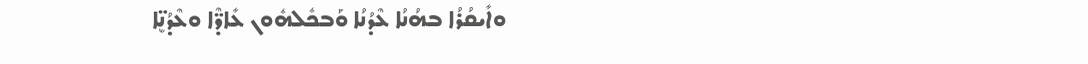ܘܐܺܝܩܳܪܳܐ ܒܗܳܢܳܐ ܥܶܕܳܢܳܐ ܘܰܒܟܽܠܗܽܘܢ ܥܺܐܕ̈ܶܐ ܘܥܶܕܳܢܷ̈ܐ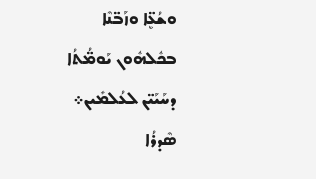ܘܫܳܥܷ̈ܐ ܘܙܰܒ̈ܢܶܐ ܒܟܽܠܗܽܘܢ ܝܰܘܡ̈ܳܬܳܐ ܕܚܰܝܰܝ̈ܢ ܠܥܳܠܡܺܝܢ܀
ܣܶܕܪܳܐ